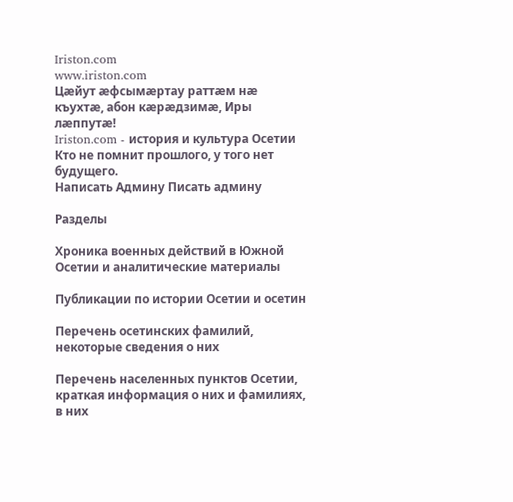Iriston.com
www.iriston.com
Цæйут æфсымæртау раттæм нæ къухтæ, абон кæрæдзимæ, Иры лæппутæ!
Iriston.com - история и культура Осетии
Кто не помнит прошлого, у того нет будущего.
Написать Админу Писать админу

Разделы

Хроника военных действий в Южной Осетии и аналитические материалы

Публикации по истории Осетии и осетин

Перечень осетинских фамилий, некоторые сведения о них

Перечень населенных пунктов Осетии, краткая информация о них и фамилиях, в них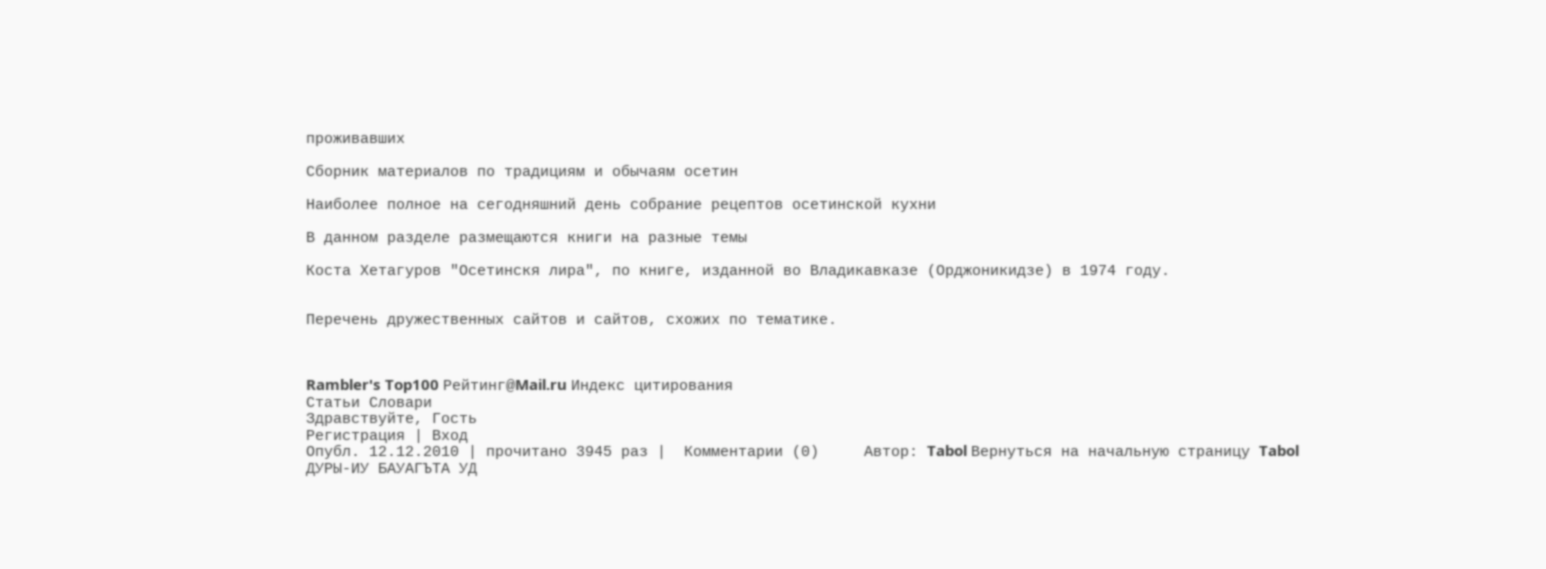проживавших

Сборник материалов по традициям и обычаям осетин

Наиболее полное на сегодняшний день собрание рецептов осетинской кухни

В данном разделе размещаются книги на разные темы

Коста Хетагуров "Осетинскя лира", по книге, изданной во Владикавказе (Орджоникидзе) в 1974 году.


Перечень дружественных сайтов и сайтов, схожих по тематике.



Rambler's Top100 Рейтинг@Mail.ru Индекс цитирования
Статьи Словари
Здравствуйте, Гость
Регистрация | Вход
Опубл. 12.12.2010 | прочитано 3945 раз |  Комментарии (0)     Автор: Tabol Вернуться на начальную страницу Tabol
ДУРЫ-ИУ БАУАГЪТА УД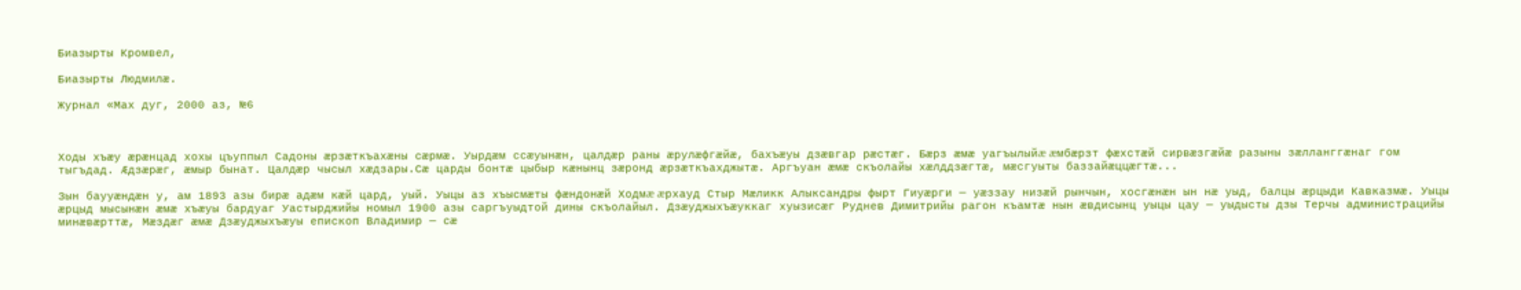Биазырты Кромвел,

Биазырты Людмилæ.

Журнал «Мах дуг, 2000 аз, №6



Ходы хъæу æрæнцад хохы цъуппыл Садоны æрзæткъахæны сæрмæ. Уырдæм ссæуынæн, цалдæр раны æрулæфгæйæ, бахъæуы дзæвгар рæстæг. Бæрз æмæ уагъылыйæ æмбæрзт фæхстæй сирвæзгæйæ разыны зæлланггæнаг гом тыгъдад. Æдзæрæг, æмыр бынат. Цалдæр чысыл хæдзары.Сæ царды бонтæ цыбыр кæнынц зæронд æрзæткъахджытæ. Аргъуан æмæ скъолайы хæлддзæгтæ, мæсгуыты баззайæццæгтæ...

Зын баууæндæн у, ам 1893 азы бирæ адæм кæй цард, уый. Уыцы аз хъысмæты фæндонæй Ходмæ æрхауд Стыр Мæликк Алыксандры фырт Гиуæрги — уæззау низæй рынчын, хосгæнæн ын нæ уыд, балцы æрцыди Кавказмæ. Уыцы æрцыд мысынæн æмæ хъæуы бардуаг Уастырджийы номыл 1900 азы саргъуыдтой дины скъолайыл. Дзæуджыхъæуккаг хуызисæг Руднев Димитрийы рагон къамтæ нын æвдисынц уыцы цау — уыдысты дзы Терчы администрацийы минæвæрттæ, Мæздæг æмæ Дзæуджыхъæуы епископ Владимир — сæ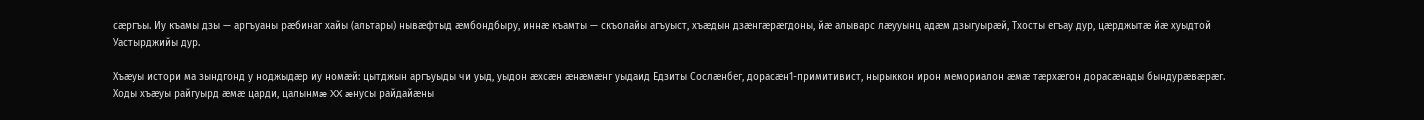сæргъы. Иу къамы дзы — аргъуаны рæбинаг хайы (альтары) нывæфтыд æмбондбыру, иннæ къамты — скъолайы агъуыст, хъæдын дзæнгæрæгдоны, йæ алыварс лæууынц адæм дзыгуырæй, Тхосты егъау дур, цæрджытæ йæ хуыдтой Уастырджийы дур.

Хъæуы истори ма зындгонд у ноджыдæр иу номæй: цытджын аргъуыды чи уыд, уыдон æхсæн æнæмæнг уыдаид Едзиты Сослæнбег, дорасæн1-примитивист, нырыккон ирон мемориалон æмæ тæрхæгон дорасæнады бындурæвæрæг. Ходы хъæуы райгуырд æмæ царди, цалынмæ XX æнусы райдайæны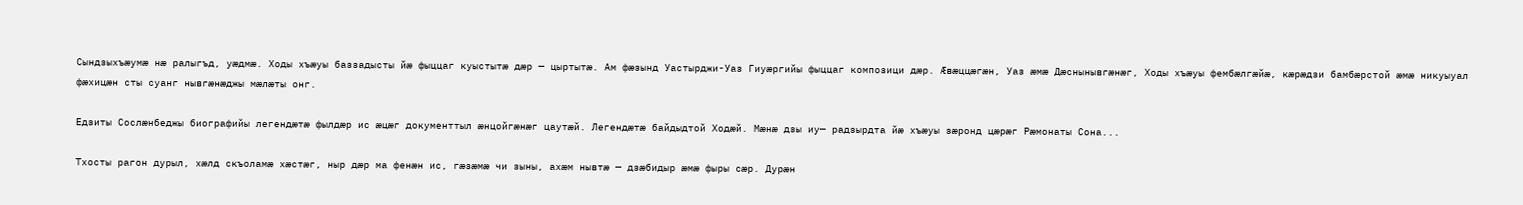Сындзыхъæумæ нæ ралыгъд, уæдмæ. Ходы хъæуы баззадысты йæ фыццаг куыстытæ дæр — цыртытæ. Ам фæзынд Уастырджи-Уаз Гиуæргийы фыццаг композици дæр. Æвæццæгæн, Уаз æмæ Дæснынывгæнæг, Ходы хъæуы фембæлгæйæ, кæрæдзи бамбæрстой æмæ никуыуал фæхицæн сты суанг нывгæнæджы мæлæты онг.

Едзиты Сослæнбеджы биографийы легендæтæ фылдæр ис æцæг документтыл æнцойгæнæг цаутæй. Легендæтæ байдыдтой Ходæй. Мæнæ дзы иу— радзырдта йæ хъæуы зæронд цæрæг Рæмонаты Сона...

Тхосты рагон дурыл, хæлд скъоламæ хæстæг, ныр дæр ма фенæн ис, гæзæмæ чи зыны, ахæм нывтæ — дзæбидыр æмæ фыры сæр. Дурæн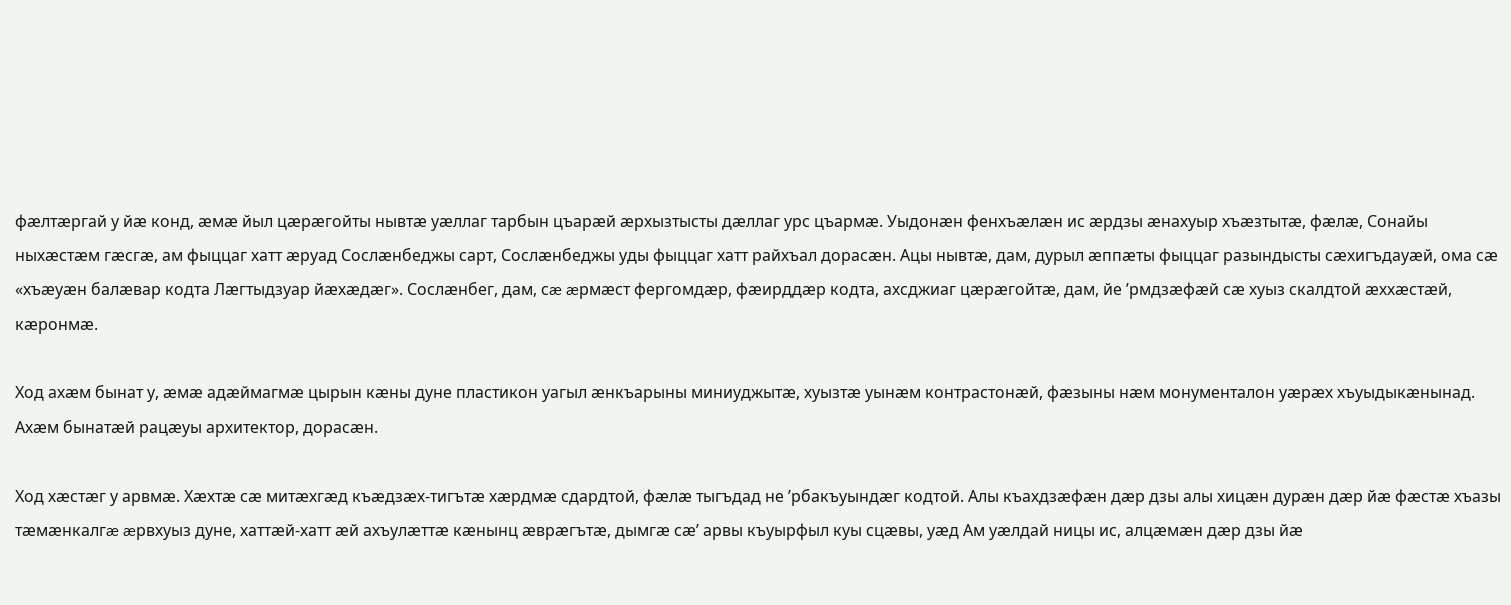фæлтæргай у йæ конд, æмæ йыл цæрæгойты нывтæ уæллаг тарбын цъарæй æрхызтысты дæллаг урс цъармæ. Уыдонæн фенхъæлæн ис æрдзы æнахуыр хъæзтытæ, фæлæ, Сонайы ныхæстæм гæсгæ, ам фыццаг хатт æруад Сослæнбеджы сарт, Сослæнбеджы уды фыццаг хатт райхъал дорасæн. Ацы нывтæ, дам, дурыл æппæты фыццаг разындысты сæхигъдауæй, ома сæ «хъæуæн балæвар кодта Лæгтыдзуар йæхæдæг». Сослæнбег, дам, сæ æрмæст фергомдæр, фæирддæр кодта, ахсджиаг цæрæгойтæ, дам, йе ’рмдзæфæй сæ хуыз скалдтой æххæстæй, кæронмæ.

Ход ахæм бынат у, æмæ адæймагмæ цырын кæны дуне пластикон уагыл æнкъарыны миниуджытæ, хуызтæ уынæм контрастонæй, фæзыны нæм монументалон уæрæх хъуыдыкæнынад. Ахæм бынатæй рацæуы архитектор, дорасæн.

Ход хæстæг у арвмæ. Хæхтæ сæ митæхгæд къæдзæх-тигътæ хæрдмæ сдардтой, фæлæ тыгъдад не ’рбакъуындæг кодтой. Алы къахдзæфæн дæр дзы алы хицæн дурæн дæр йæ фæстæ хъазы тæмæнкалгæ æрвхуыз дуне, хаттæй-хатт æй ахъулæттæ кæнынц æврæгътæ, дымгæ сæ’ арвы къуырфыл куы сцæвы, уæд Ам уæлдай ницы ис, алцæмæн дæр дзы йæ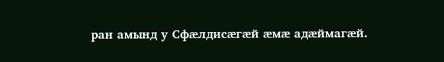ран амынд у Сфæлдисæгæй æмæ адæймагæй.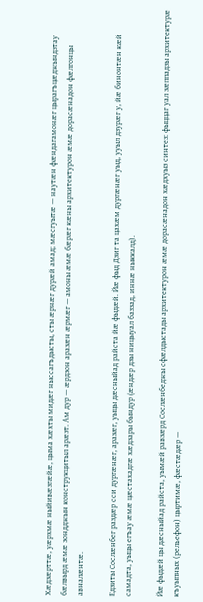Хæдзæрттæ, уæрхмæ ныйивæзгæйæ, цыма хæхты мидæг ныссагъдысты, сты æрнæг дурæй амад; мæсгуытæ — наутæн фæндагамонæг цырагъцæджындзтау бæлвырд æмæ зондджын конструкцитыл арæзт. Ам дур — æрдзон аразæн æрмæг — амоны æмæ бæрæг кæны архитектурон æмæ дорасæнадон фæлгонцы авналæнтæ.

Едзиты Сослæнбег раздæр сси дургæнæг, аразæг, уыцы дæсныйад райста йæ фыдæй. Йæ фыд Дзиг та цахæм дургæнæг уыд, ууыл дзурæг у, йæ бинонтæн кæй самадта, уыцы егъау æмæ цæстахадгæ хæдзары бындур (æндæр дзы ницыуал баззад, иннæ ныккалд).

Йæ фыдæй цы дæсныйад райста, уымæй равзæрд Сослæнбеджы сфæлдыстады архитектурон æмæ дорасæнадон хæдхуыз синтез: фыццаг уал зæппадзы архитектурæ къуыпных (рельефон) цыртимæ, фæстæдæр —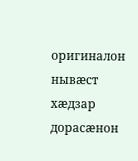оригиналон нывæст хæдзар дорасæнон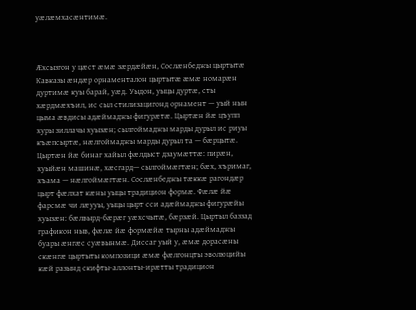уæлæмхасæнтимæ.



Æхсызгон у цæст æмæ зæрдæйæн, Сослæнбеджы цыртытæ Кавказы æндæр орнаменталон цыртытæ æмæ номарæн дуртимæ куы барай, уæд. Уыдон, уыцы дуртæ, сты хæрдмæхъил, ис сыл стилизацигонд орнамент — уый нын цыма æвдисы адæймаджы фигурæтæ. Цыртæн йæ цъупп хуры зиллачы хуызæн; сылгоймаджы марды дурыл ис риуы къæпсыртæ, нæлгоймаджы марды дурыл та — бæрцытæ. Цыртæн йæ бинаг хайыл фæлдыст дзаумæттæ: пирæн, хуыйæн машинæ, хæсгард— сылгоймæгтæн; бæх, хъримаг, хъама — нæлгоймæгтæн. Сослæнбеджы тæккæ рагондæр цырт фæлхат кæны уыцы традицион формæ. Фæлæ йæ фарсмæ чи лæууы, уыцы цырт сси адæймаджы фигурæйы хуызæн: бæлвырд-бæрæг уæхсчытæ, бæрзæй. Цыртыл баззад графикон ныв, фæлæ йæ формæйæ тырны адæймаджы буары æнгæс суæвынмæ. Диссаг уый у, æмæ дорасæны скæнгæ цыртыты композици æмæ фæлгонцты эволюцийы кæй разынд скифты-аллонты-ирæтты традицион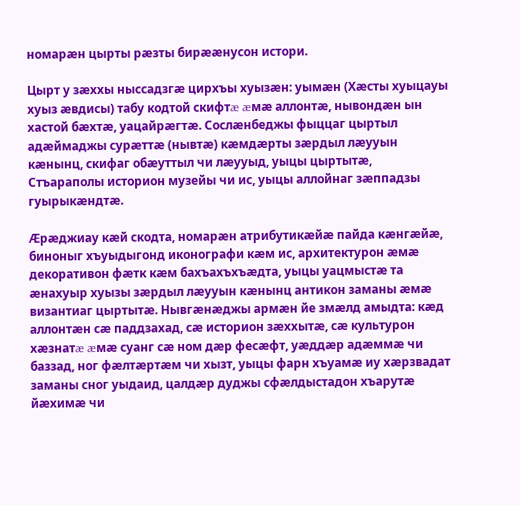номарæн цырты рæзты бирææнусон истори.

Цырт у зæххы ныссадзгæ цирхъы хуызæн: уымæн (Хæсты хуыцауы хуыз æвдисы) табу кодтой скифтæ æмæ аллонтæ, нывондæн ын хастой бæхтæ, уацайрæгтæ. Сослæнбеджы фыццаг цыртыл адæймаджы сурæттæ (нывтæ) кæмдæрты зæрдыл лæууын кæнынц, скифаг обæуттыл чи лæууыд, уыцы цыртытæ, Стъараполы историон музейы чи ис, уыцы аллойнаг зæппадзы гуырыкæндтæ.

Æрæджиау кæй скодта, номарæн атрибутикæйæ пайда кæнгæйæ, биноныг хъуыдыгонд иконографи кæм ис, архитектурон æмæ декоративон фæтк кæм бахъахъхъæдта, уыцы уацмыстæ та æнахуыр хуызы зæрдыл лæууын кæнынц антикон заманы æмæ византиаг цыртытæ. Нывгæнæджы армæн йе змæлд амыдта: кæд аллонтæн сæ паддзахад, сæ историон зæххытæ, сæ культурон хæзнатæ æмæ суанг сæ ном дæр фесæфт, уæддæр адæммæ чи баззад, ног фæлтæртæм чи хызт, уыцы фарн хъуамæ иу хæрзвадат заманы сног уыдаид, цалдæр дуджы сфæлдыстадон хъарутæ йæхимæ чи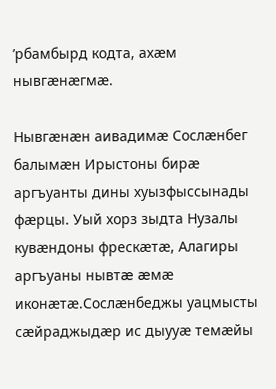’рбамбырд кодта, ахæм нывгæнæгмæ.

Нывгæнæн аивадимæ Сослæнбег балымæн Ирыстоны бирæ аргъуанты дины хуызфыссынады фæрцы. Уый хорз зыдта Нузалы кувæндоны фрескæтæ, Алагиры аргъуаны нывтæ æмæ иконæтæ.Сослæнбеджы уацмысты сæйраджыдæр ис дыууæ темæйы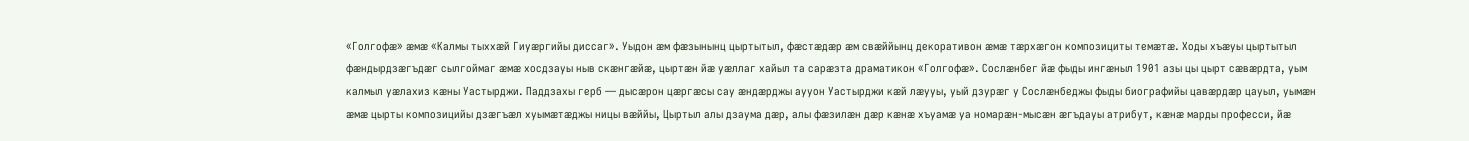«Голгофæ» æмæ «Калмы тыххæй Гиуæргийы диссаг». Уыдон æм фæзынынц цыртытыл, фæстæдæр æм свæййынц декоративон æмæ тæрхæгон композициты темæтæ. Ходы хъæуы цыртытыл фæндырдзæгъдæг сылгоймаг æмæ хосдзауы ныв скæнгæйæ, цыртæн йæ уæллаг хайыл та сарæзта драматикон «Голгофæ». Сослæнбег йæ фыды ингæныл 1901 азы цы цырт сæвæрдта, уым калмыл уæлахиз кæны Уастырджи. Паддзахы герб — дысæрон цæргæсы сау æндæрджы аууон Уастырджи кæй лæууы, уый дзурæг у Сослæнбеджы фыды биографийы цавæрдæр цауыл, уымæн æмæ цырты композицийы дзæгъæл хуымæтæджы ницы вæййы, Цыртыл алы дзаума дæр, алы фæзилæн дæр кæнæ хъуамæ уа номарæн-мысæн æгъдауы атрибут, кæнæ марды професси, йæ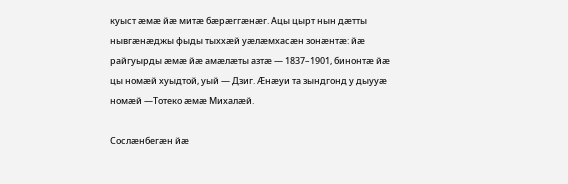куыст æмæ йæ митæ бæрæггæнæг. Ацы цырт нын дæтты нывгæнæджы фыды тыххæй уæлæмхасæн зонæнтæ: йæ райгуырды æмæ йæ амæлæты азтæ — 1837–1901, бинонтæ йæ цы номæй хуыдтой, уый — Дзиг. Æнæуи та зындгонд у дыууæ номæй —Тотеко æмæ Михалæй.

Сослæнбегæн йæ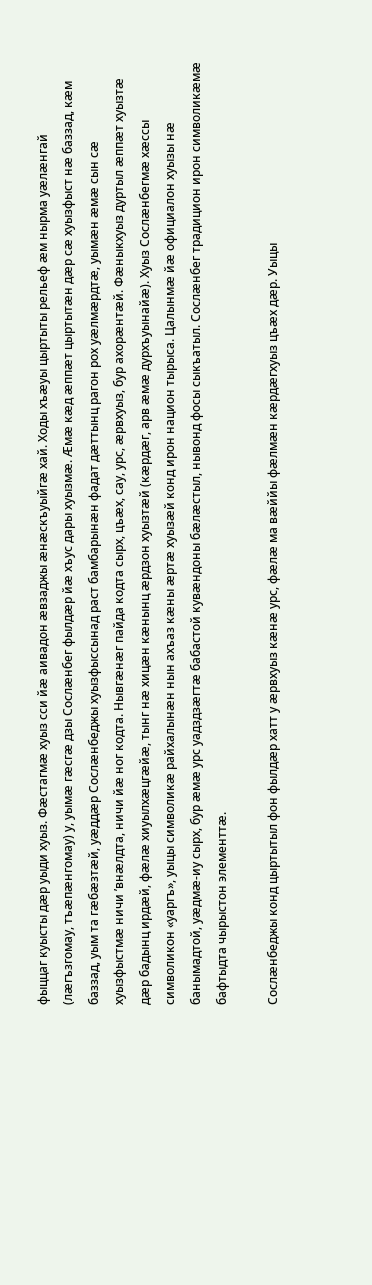фыццаг куысты дæр уыди хуыз. Фæстагмæ хуыз сси йæ аивадон æвзаджы æнæскъуыйгæ хай. Ходы хъæуы цыртыты рельеф æм нырма уæлæнгай (лæгъзгомау, тъæпæнгомау) у, уымæ гæсгæ дзы Сослæнбег фылдæр йæ хъус дары хуызмæ. Æмæ кæд æппæт цыртытæн дæр сæ хуызфыст нæ баззад, кæм баззад, уым та гæбæзтæй, уæддæр Сослæнбеджы хуызфыссынад раст бамбарынæн фадат дæттынц рагон рох уæлмæрдтæ, уымæн æмæ сын сæ хуызфыстмæ ничи ’внæлдта, ничи йæ ног кодта. Нывгæнæг пайда кодта сырх, цъæх, сау, урс, æрвхуыз, бур ахорæнтæй. Фæныкхуыз дуртыл æппæт хуызтæ дæр бадынц ирдæй, фæлæ хиуылхæцгæйæ, тынг нæ хицæн кæнынц æрдзон хуызтæй (кæрдæг, арв æмæ дурхъуынайæ). Хуыз Сослæнбегмæ хæссы символикон «уаргъ», уыцы символикæ райхалынæн нын ахъаз кæны æртæ хуызæй конд ирон национ тырыса. Цалынмæ йæ официалон хуызы нæ банымадтой, уæдмæ-иу сырх, бур æмæ урс уадздзæгтæ бабастой кувæндоны бæлæстыл, нывонд фосы сыкъатыл. Сослæнбег традицион ирон символикæмæ бафтыдта чырыстон элементтæ.

Сослæнбеджы конд цыртытыл фон фылдæр хатт у æрвхуыз кæнæ урс, фæлæ ма вæййы фæлмæн кæрдæгхуыз цъæх дæр. Уыцы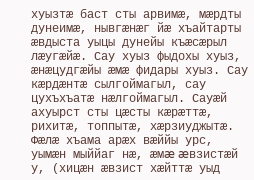хуызтæ баст сты арвимæ, мæрдты дунеимæ, нывгæнæг йæ хъайтарты æвдыста уыцы дунейы къæсæрыл лæугæйæ. Сау хуыз фыдохы хуыз, æнæцудгæйы æмæ фидары хуыз. Сау кæрдæнтæ сылгоймагыл, сау цухъхъатæ нæлгоймагыл. Сауæй ахуырст сты цæсты кæрæттæ, рихитæ, топпытæ, хæрзиуджытæ. Фæлæ хъама арæх вæййы урс, уымæн мыййаг нæ, æмæ æвзистæй у, (хицæн æвзист хæйттæ уыд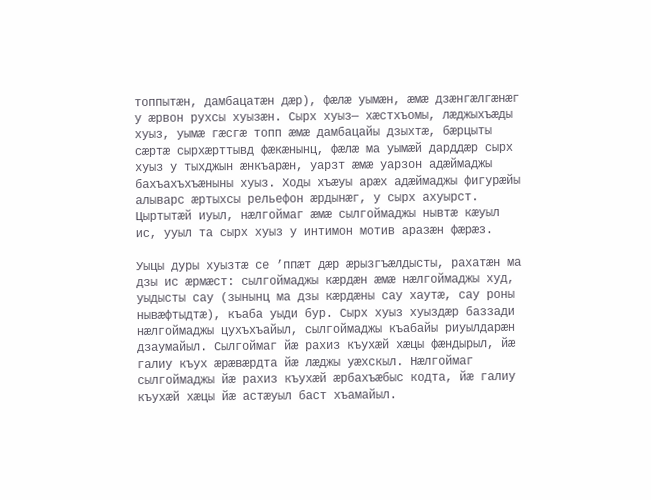топпытæн, дамбацатæн дæр), фæлæ уымæн, æмæ дзæнгæлгæнæг у æрвон рухсы хуызæн. Сырх хуыз— хæстхъомы, лæджыхъæды хуыз, уымæ гæсгæ топп æмæ дамбацайы дзыхтæ, бæрцыты сæртæ сырхæрттывд фæкæнынц, фæлæ ма уымæй дарддæр сырх хуыз у тыхджын æнкъарæн, уарзт æмæ уарзон адæймаджы бахъахъхъæныны хуыз. Ходы хъæуы арæх адæймаджы фигурæйы алыварс æртыхсы рельефон æрдынæг, у сырх ахуырст. Цыртытæй иуыл, нæлгоймаг æмæ сылгоймаджы нывтæ кæуыл ис, ууыл та сырх хуыз у интимон мотив аразæн фæрæз.

Уыцы дуры хуызтæ се ’ппæт дæр æрызгъæлдысты, рахатæн ма дзы ис æрмæст: сылгоймаджы кæрдæн æмæ нæлгоймаджы худ, уыдысты сау (зынынц ма дзы кæрдæны сау хаутæ, сау роны нывæфтыдтæ), къаба уыди бур. Сырх хуыз хуыздæр баззади нæлгоймаджы цухъхъайыл, сылгоймаджы къабайы риуылдарæн дзаумайыл. Сылгоймаг йæ рахиз къухæй хæцы фæндырыл, йæ галиу къух æрæвæрдта йæ лæджы уæхскыл. Нæлгоймаг сылгоймаджы йæ рахиз къухæй æрбахъæбыс кодта, йæ галиу къухæй хæцы йæ астæуыл баст хъамайыл.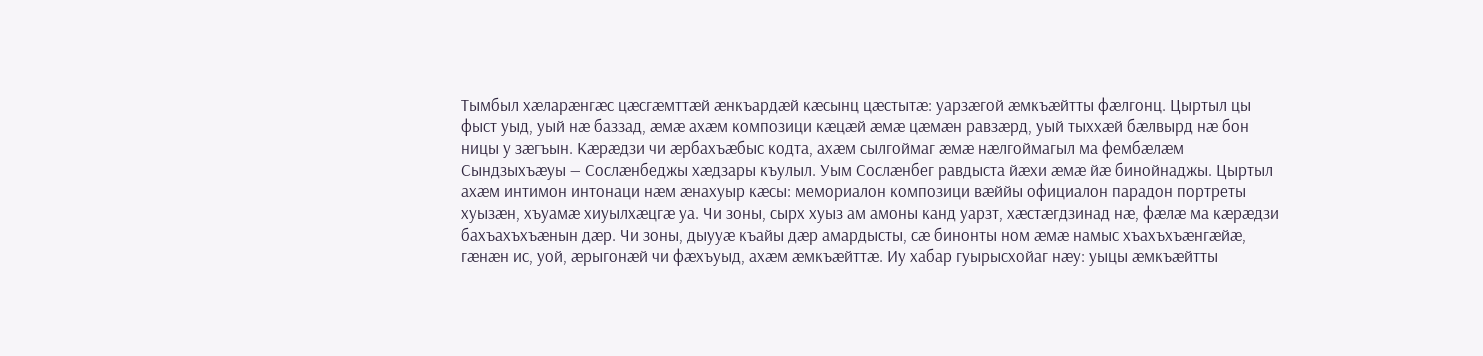Тымбыл хæларæнгæс цæсгæмттæй æнкъардæй кæсынц цæстытæ: уарзæгой æмкъæйтты фæлгонц. Цыртыл цы фыст уыд, уый нæ баззад, æмæ ахæм композици кæцæй æмæ цæмæн равзæрд, уый тыххæй бæлвырд нæ бон ницы у зæгъын. Кæрæдзи чи æрбахъæбыс кодта, ахæм сылгоймаг æмæ нæлгоймагыл ма фембæлæм Сындзыхъæуы — Сослæнбеджы хæдзары къулыл. Уым Сослæнбег равдыста йæхи æмæ йæ бинойнаджы. Цыртыл ахæм интимон интонаци нæм æнахуыр кæсы: мемориалон композици вæййы официалон парадон портреты хуызæн, хъуамæ хиуылхæцгæ уа. Чи зоны, сырх хуыз ам амоны канд уарзт, хæстæгдзинад нæ, фæлæ ма кæрæдзи бахъахъхъæнын дæр. Чи зоны, дыууæ къайы дæр амардысты, сæ бинонты ном æмæ намыс хъахъхъæнгæйæ, гæнæн ис, уой, æрыгонæй чи фæхъуыд, ахæм æмкъæйттæ. Иу хабар гуырысхойаг нæу: уыцы æмкъæйтты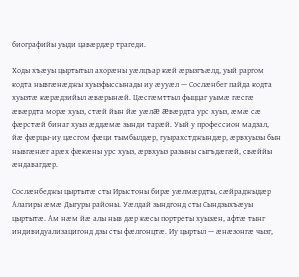биографийы уыди цавæрдæр трагеди.

Ходы хъæуы цыртытыл ахорæны уæлцъар кæй æрызгъæлд, уый раргом кодта нывгæнæджы хуызфыссынады иу æууæл — Сослæнбег пайда кодта хуызтæ кæрæдзийыл æвæрынæй. Цæсгæмттыл фыццаг уымæ гæсгæ æвæрдта морæ хуыз, стæй йын йæ уæлæ æвæрдта урс хуыз, æмæ сæ фæрстæй бинаг хуыз æддæмæ зынди тарæй. Уый у профессион мадзал, йæ фæрцы-иу цæсгом фæци тымбылдæр, гуырахстджындæр, æрвхуызы бын нывгæнæг арæх фæкæны урс хуыз, æрвхуыз разыны сыгъдæгæй, свæййы æндавагдæр.

Сослæнбеджы цыртытæ сты Ирыстоны бирæ уæлмæрдты, сæйраджыдæр Алагиры æмæ Дыгуры районы. Уæлдай зындгонд сты Сындзыхъæуы цыртытæ. Ам нæм йæ алы ныв дæр кæсы портреты хуызæн, афтæ тынг индивидуализацигонд дзы сты фæлгонцтæ. Иу цыртыл — æнæзонгæ чызг,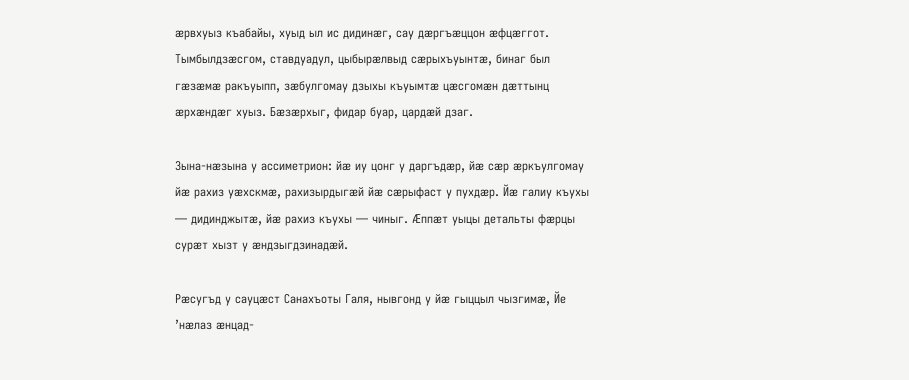æрвхуыз къабайы, хуыд ыл ис дидинæг, сау дæргъæццон æфцæггот. Тымбылдзæсгом, ставдуадул, цыбырæлвыд сæрыхъуынтæ, бинаг был гæзæмæ ракъуыпп, зæбулгомау дзыхы къуымтæ цæсгомæн дæттынц æрхæндæг хуыз. Бæзæрхыг, фидар буар, цардæй дзаг.

Зына-нæзына у ассиметрион: йæ иу цонг у даргъдæр, йæ сæр æркъулгомау йæ рахиз уæхскмæ, рахизырдыгæй йæ сæрыфаст у пухдæр. Йæ галиу къухы — дидинджытæ, йæ рахиз къухы — чиныг. Æппæт уыцы детальты фæрцы сурæт хызт у æндзыгдзинадæй.

Рæсугъд у сауцæст Санахъоты Галя, нывгонд у йæ гыццыл чызгимæ, Йе ’нæлаз æнцад-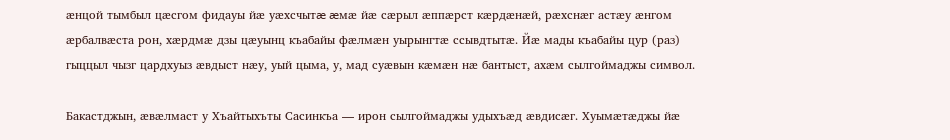æнцой тымбыл цæсгом фидауы йæ уæхсчытæ æмæ йæ сæрыл æппæрст кæрдæнæй, рæхснæг астæу æнгом æрбалвæста рон, хæрдмæ дзы цæуынц къабайы фæлмæн уырынгтæ ссывдтытæ. Йæ мады къабайы цур (раз) гыццыл чызг цардхуыз æвдыст нæу, уый цыма, у, мад суæвын кæмæн нæ бантыст, ахæм сылгоймаджы символ.

Бакастджын, æвæлмаст у Хъайтыхъты Сасинкъа — ирон сылгоймаджы удыхъæд æвдисæг. Хуымæтæджы йæ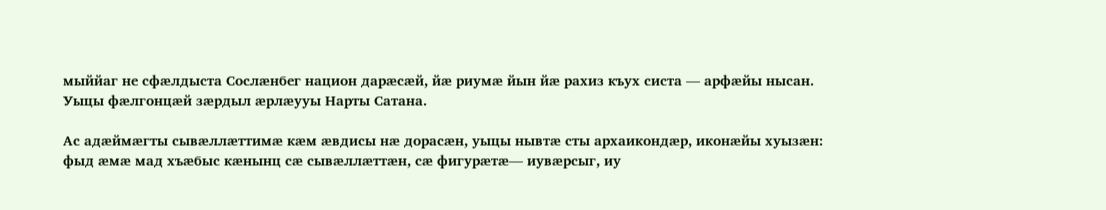мыййаг не сфæлдыста Сослæнбег национ дарæсæй, йæ риумæ йын йæ рахиз къух систа — арфæйы нысан. Уыцы фæлгонцæй зæрдыл æрлæууы Нарты Сатана.

Ас адæймæгты сывæллæттимæ кæм æвдисы нæ дорасæн, уыцы нывтæ сты архаикондæр, иконæйы хуызæн: фыд æмæ мад хъæбыс кæнынц сæ сывæллæттæн, сæ фигурæтæ— иувæрсыг, иу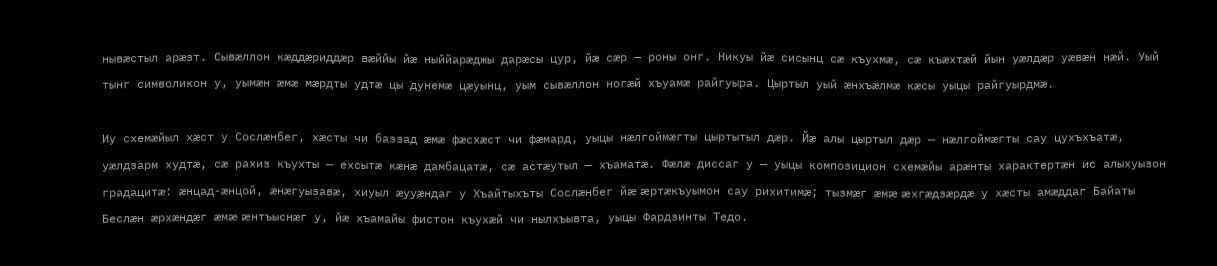нывæстыл арæзт. Сывæллон кæддæриддæр вæййы йæ ныййарæджы дарæсы цур, йæ сæр — роны онг. Никуы йæ сисынц сæ къухмæ, сæ къæхтæй йын уæлдæр уæвæн нæй. Уый тынг символикон у, уымæн æмæ мæрдты удтæ цы дунемæ цæуынц, уым сывæллон ногæй хъуамæ райгуыра. Цыртыл уый æнхъæлмæ кæсы уыцы райгуырдмæ.

Иу схемæйыл хæст у Сослæнбег, хæсты чи баззад æмæ фæсхæст чи фæмард, уыцы нæлгоймæгты цыртытыл дæр. Йæ алы цыртыл дæр — нæлгоймæгты сау цухъхъатæ, уæлдзарм худтæ, сæ рахиз къухты — ехсытæ кæнæ дамбацатæ, сæ астæутыл — хъаматæ. Фæлæ диссаг у — уыцы композицион схемæйы арæнты характертæн ис алыхуызон градацитæ: æнцад-æнцой, æнæгуызавæ, хиуыл æууæндаг у Хъайтыхъты Сослæнбег йæ æртæкъуымон сау рихитимæ; тызмæг æмæ æхгæдзæрдæ у хæсты амæддаг Байаты Беслæн æрхæндæг æмæ æнтъыснæг у, йæ хъамайы фистон къухæй чи нылхъывта, уыцы Фардзинты Тедо.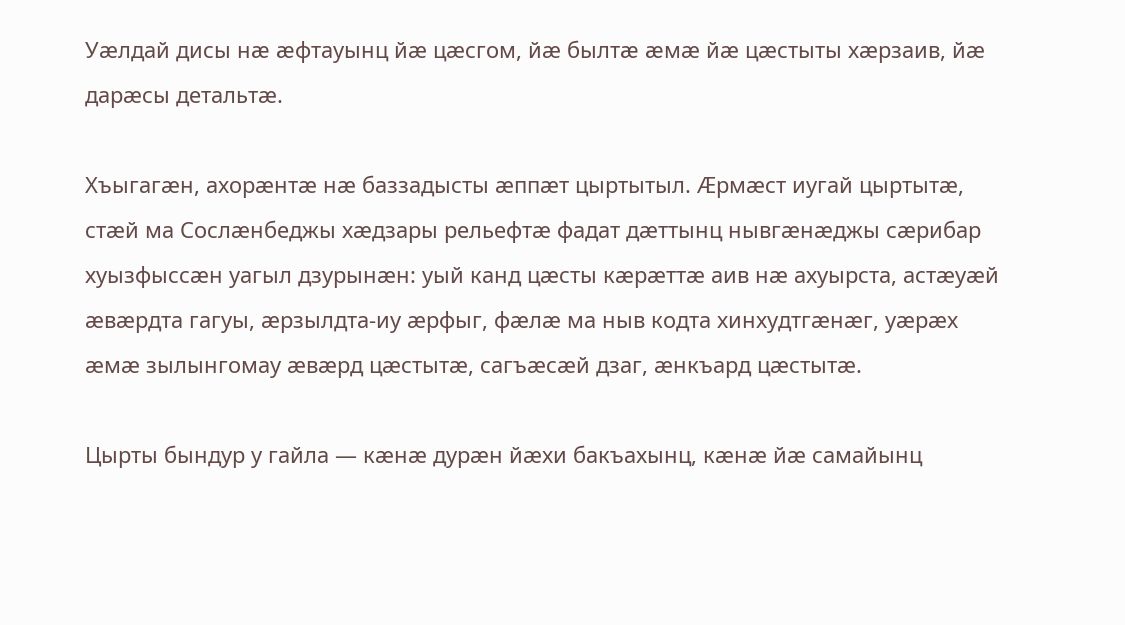Уæлдай дисы нæ æфтауынц йæ цæсгом, йæ былтæ æмæ йæ цæстыты хæрзаив, йæ дарæсы детальтæ.

Хъыгагæн, ахорæнтæ нæ баззадысты æппæт цыртытыл. Æрмæст иугай цыртытæ, стæй ма Сослæнбеджы хæдзары рельефтæ фадат дæттынц нывгæнæджы сæрибар хуызфыссæн уагыл дзурынæн: уый канд цæсты кæрæттæ аив нæ ахуырста, астæуæй æвæрдта гагуы, æрзылдта-иу æрфыг, фæлæ ма ныв кодта хинхудтгæнæг, уæрæх æмæ зылынгомау æвæрд цæстытæ, сагъæсæй дзаг, æнкъард цæстытæ.

Цырты бындур у гайла — кæнæ дурæн йæхи бакъахынц, кæнæ йæ самайынц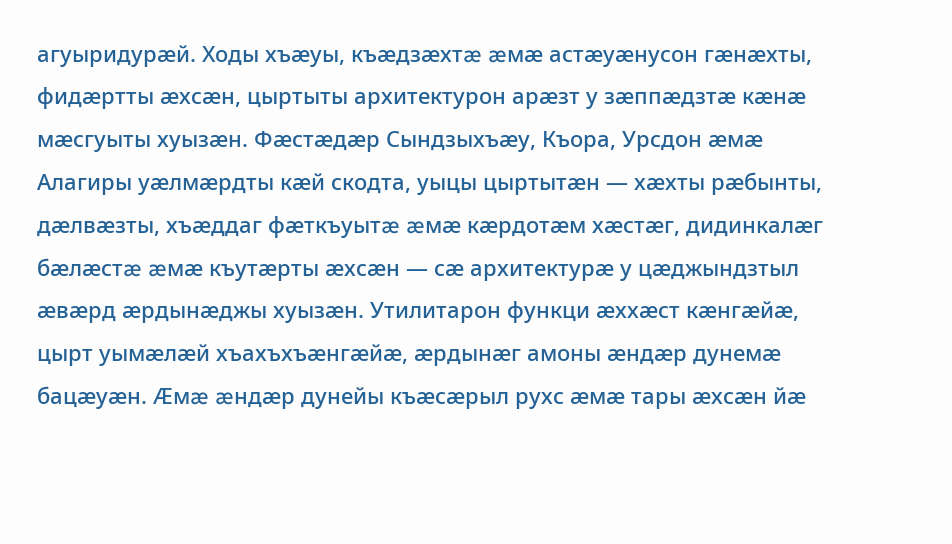агуыридурæй. Ходы хъæуы, къæдзæхтæ æмæ астæуæнусон гæнæхты, фидæртты æхсæн, цыртыты архитектурон арæзт у зæппæдзтæ кæнæ мæсгуыты хуызæн. Фæстæдæр Сындзыхъæу, Къора, Урсдон æмæ Алагиры уæлмæрдты кæй скодта, уыцы цыртытæн — хæхты рæбынты, дæлвæзты, хъæддаг фæткъуытæ æмæ кæрдотæм хæстæг, дидинкалæг бæлæстæ æмæ къутæрты æхсæн — сæ архитектурæ у цæджындзтыл æвæрд æрдынæджы хуызæн. Утилитарон функци æххæст кæнгæйæ, цырт уымæлæй хъахъхъæнгæйæ, æрдынæг амоны æндæр дунемæ бацæуæн. Æмæ æндæр дунейы къæсæрыл рухс æмæ тары æхсæн йæ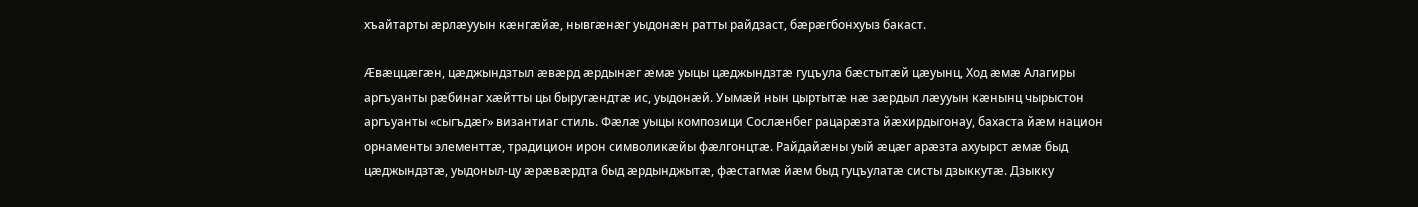хъайтарты æрлæууын кæнгæйæ, нывгæнæг уыдонæн ратты райдзаст, бæрæгбонхуыз бакаст.

Æвæццæгæн, цæджындзтыл æвæрд æрдынæг æмæ уыцы цæджындзтæ гуцъула бæстытæй цæуынц, Ход æмæ Алагиры аргъуанты рæбинаг хæйтты цы быругæндтæ ис, уыдонæй. Уымæй нын цыртытæ нæ зæрдыл лæууын кæнынц чырыстон аргъуанты «сыгъдæг» византиаг стиль. Фæлæ уыцы композици Сослæнбег рацарæзта йæхирдыгонау, бахаста йæм национ орнаменты элементтæ, традицион ирон символикæйы фæлгонцтæ. Райдайæны уый æцæг арæзта ахуырст æмæ быд цæджындзтæ, уыдоныл-цу æрæвæрдта быд æрдынджытæ, фæстагмæ йæм быд гуцъулатæ систы дзыккутæ. Дзыкку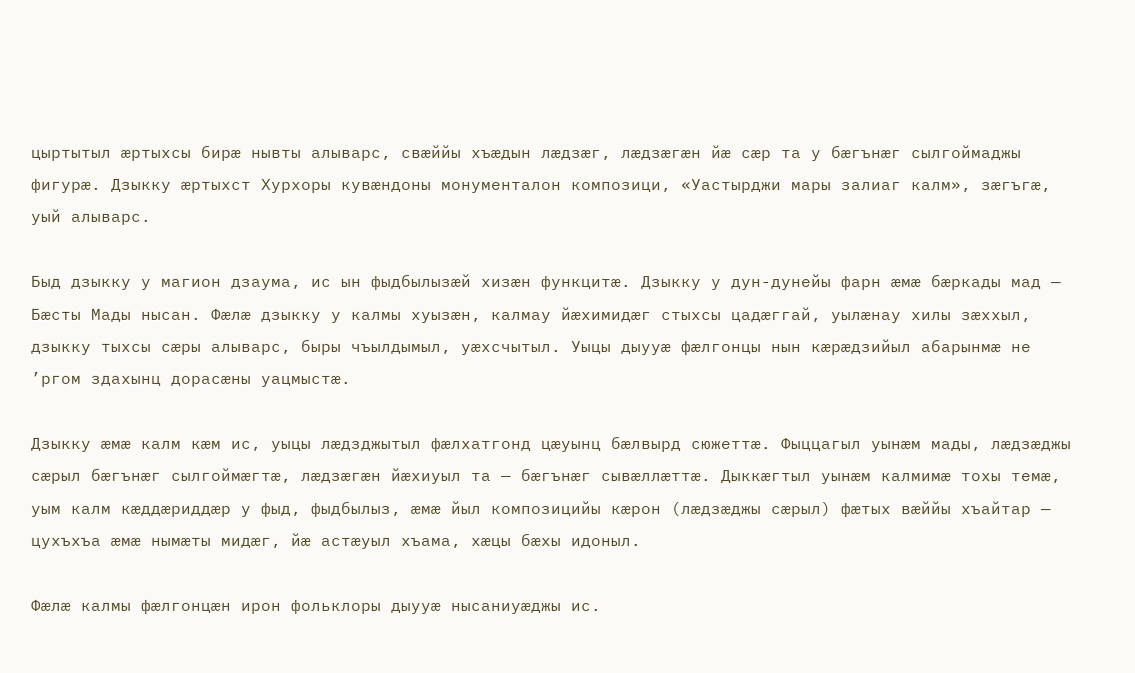цыртытыл æртыхсы бирæ нывты алыварс, свæййы хъæдын лæдзæг, лæдзæгæн йæ сæр та у бæгънæг сылгоймаджы фигурæ. Дзыкку æртыхст Хурхоры кувæндоны монументалон композици, «Уастырджи мары залиаг калм», зæгъгæ, уый алыварс.

Быд дзыкку у магион дзаума, ис ын фыдбылызæй хизæн функцитæ. Дзыкку у дун-дунейы фарн æмæ бæркады мад — Бæсты Мады нысан. Фæлæ дзыкку у калмы хуызæн, калмау йæхимидæг стыхсы цадæггай, уылæнау хилы зæххыл, дзыкку тыхсы сæры алыварс, быры чъылдымыл, уæхсчытыл. Уыцы дыууæ фæлгонцы нын кæрæдзийыл абарынмæ не ’ргом здахынц дорасæны уацмыстæ.

Дзыкку æмæ калм кæм ис, уыцы лæдзджытыл фæлхатгонд цæуынц бæлвырд сюжеттæ. Фыццагыл уынæм мады, лæдзæджы сæрыл бæгънæг сылгоймæгтæ, лæдзæгæн йæхиуыл та — бæгънæг сывæллæттæ. Дыккæгтыл уынæм калмимæ тохы темæ, уым калм кæддæриддæр у фыд, фыдбылыз, æмæ йыл композицийы кæрон (лæдзæджы сæрыл) фæтых вæййы хъайтар — цухъхъа æмæ нымæты мидæг, йæ астæуыл хъама, хæцы бæхы идоныл.

Фæлæ калмы фæлгонцæн ирон фольклоры дыууæ нысаниуæджы ис.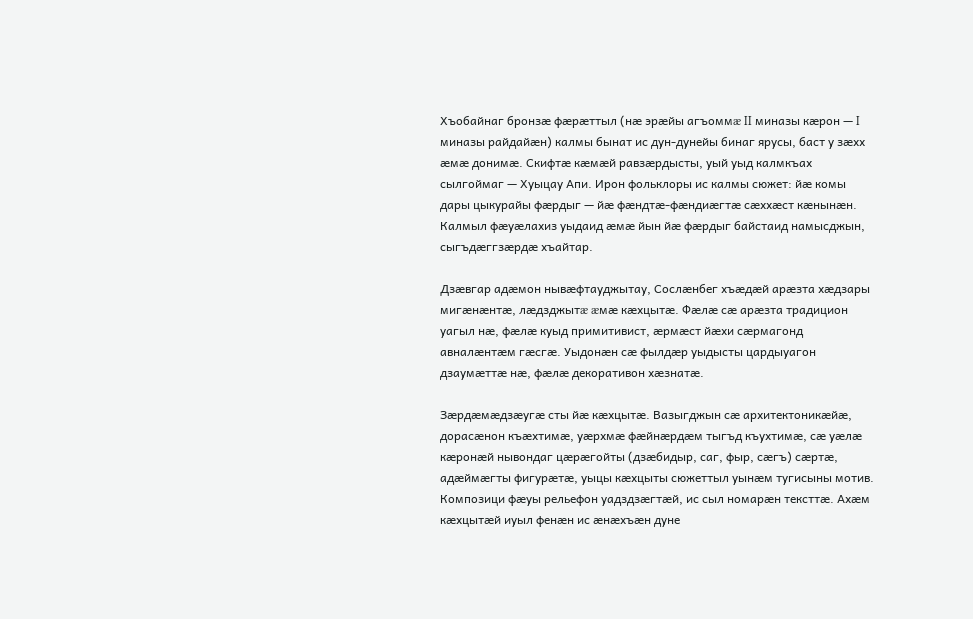Хъобайнаг бронзæ фæрæттыл (нæ эрæйы агъоммæ II миназы кæрон — I миназы райдайæн) калмы бынат ис дун-дунейы бинаг ярусы, баст у зæхх æмæ донимæ. Скифтæ кæмæй равзæрдысты, уый уыд калмкъах сылгоймаг — Хуыцау Апи. Ирон фольклоры ис калмы сюжет: йæ комы дары цыкурайы фæрдыг — йæ фæндтæ-фæндиæгтæ сæххæст кæнынæн. Калмыл фæуæлахиз уыдаид æмæ йын йæ фæрдыг байстаид намысджын, сыгъдæггзæрдæ хъайтар.

Дзæвгар адæмон нывæфтауджытау, Сослæнбег хъæдæй арæзта хæдзары мигæнæнтæ, лæдзджытæ æмæ кæхцытæ. Фæлæ сæ арæзта традицион уагыл нæ, фæлæ куыд примитивист, æрмæст йæхи сæрмагонд авналæнтæм гæсгæ. Уыдонæн сæ фылдæр уыдысты цардыуагон дзаумæттæ нæ, фæлæ декоративон хæзнатæ.

Зæрдæмæдзæугæ сты йæ кæхцытæ. Вазыгджын сæ архитектоникæйæ, дорасæнон къæхтимæ, уæрхмæ фæйнæрдæм тыгъд къухтимæ, сæ уæлæ кæронæй нывондаг цæрæгойты (дзæбидыр, саг, фыр, сæгъ) сæртæ, адæймæгты фигурæтæ, уыцы кæхцыты сюжеттыл уынæм тугисыны мотив. Композици фæуы рельефон уадздзæгтæй, ис сыл номарæн тексттæ. Ахæм кæхцытæй иуыл фенæн ис æнæхъæн дуне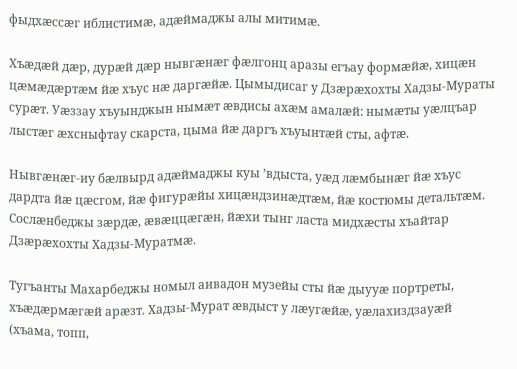фыдхæссæг иблистимæ, адæймаджы алы митимæ.

Хъæдæй дæр, дурæй дæр нывгæнæг фæлгонц аразы егъау формæйæ, хицæн цæмæдæртæм йæ хъус нæ даргæйæ. Цымыдисаг у Дзæрæхохты Хадзы-Мураты сурæт. Уæззау хъуынджын нымæт æвдисы ахæм амалæй: нымæты уæлцъар лыстæг æхсныфтау скарста, цыма йæ даргъ хъуынтæй сты, афтæ.

Нывгæнæг-иу бæлвырд адæймаджы куы ’вдыста, уæд лæмбынæг йæ хъус дардта йæ цæсгом, йæ фигурæйы хицæндзинæдтæм, йæ костюмы детальтæм. Сослæнбеджы зæрдæ, æвæццæгæн, йæхи тынг ласта мидхæсты хъайтар Дзæрæхохты Хадзы-Муратмæ.

Тугъанты Махарбеджы номыл аивадон музейы сты йæ дыууæ портреты, хъæдæрмæгæй арæзт. Хадзы-Мурат æвдыст у лæугæйæ, уæлахиздзауæй (хъама, топп,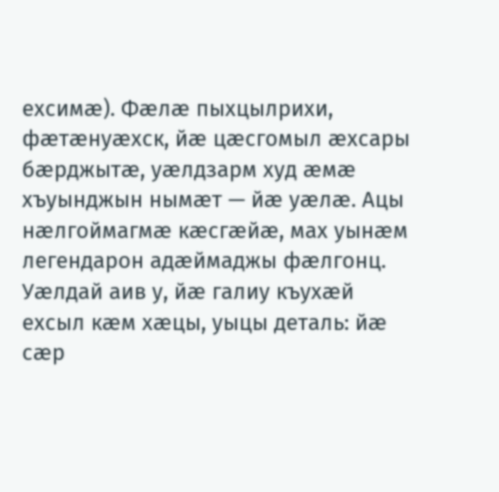ехсимæ). Фæлæ пыхцылрихи, фæтæнуæхск, йæ цæсгомыл æхсары бæрджытæ, уæлдзарм худ æмæ хъуынджын нымæт — йæ уæлæ. Ацы нæлгоймагмæ кæсгæйæ, мах уынæм легендарон адæймаджы фæлгонц. Уæлдай аив у, йæ галиу къухæй ехсыл кæм хæцы, уыцы деталь: йæ сæр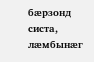бæрзонд систа, лæмбынæг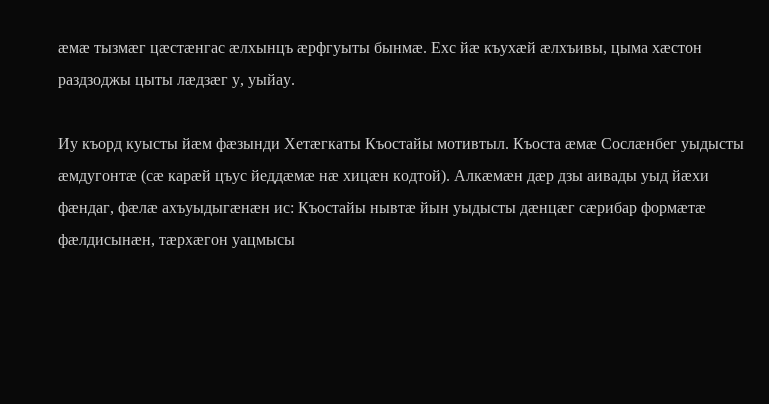æмæ тызмæг цæстæнгас æлхынцъ æрфгуыты бынмæ. Ехс йæ къухæй æлхъивы, цыма хæстон раздзоджы цыты лæдзæг у, уыйау.

Иу къорд куысты йæм фæзынди Хетæгкаты Къостайы мотивтыл. Къоста æмæ Сослæнбег уыдысты æмдугонтæ (сæ карæй цъус йеддæмæ нæ хицæн кодтой). Алкæмæн дæр дзы аивады уыд йæхи фæндаг, фæлæ ахъуыдыгæнæн ис: Къостайы нывтæ йын уыдысты дæнцæг сæрибар формæтæ фæлдисынæн, тæрхæгон уацмысы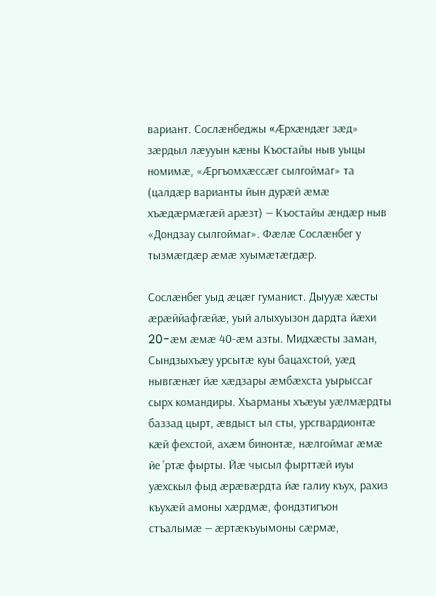вариант. Сослæнбеджы «Æрхæндæг зæд» зæрдыл лæууын кæны Къостайы ныв уыцы номимæ, «Æргъомхæссæг сылгоймаг» та (цалдæр варианты йын дурæй æмæ хъæдæрмæгæй арæзт) — Къостайы æндæр ныв «Дондзау сылгоймаг». Фæлæ Сослæнбег у тызмæгдæр æмæ хуымæтæгдæр.

Сослæнбег уыд æцæг гуманист. Дыууæ хæсты æрæййафгæйæ, уый алыхуызон дардта йæхи 20-æм æмæ 40-æм азты. Мидхæсты заман, Сындзыхъæу урсытæ куы бацахстой, уæд нывгæнæг йæ хæдзары æмбæхста уырыссаг сырх командиры. Хъарманы хъæуы уæлмæрдты баззад цырт, æвдыст ыл сты, урсгвардионтæ кæй фехстой, ахæм бинонтæ, нæлгоймаг æмæ йе ’ртæ фырты. Йæ чысыл фырттæй иуы уæхскыл фыд æрæвæрдта йæ галиу къух, рахиз къухæй амоны хæрдмæ, фондзтигъон стъалымæ — æртæкъуымоны сæрмæ,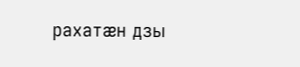рахатæн дзы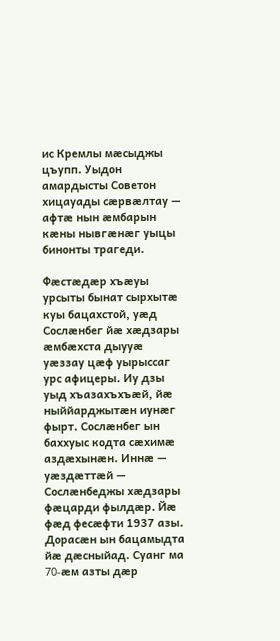ис Кремлы мæсыджы цъупп. Уыдон амардысты Советон хицауады сæрвæлтау — афтæ нын æмбарын кæны нывгæнæг уыцы бинонты трагеди.

Фæстæдæр хъæуы урсыты бынат сырхытæ куы бацахстой, уæд Сослæнбег йæ хæдзары æмбæхста дыууæ уæззау цæф уырыссаг урс афицеры. Иу дзы уыд хъазахъхъæй, йæ ныййарджытæн иунæг фырт. Сослæнбег ын баххуыс кодта сæхимæ аздæхынæн. Иннæ — уæздæттæй — Сослæнбеджы хæдзары фæцарди фылдæр. Йæ фæд фесæфти 1937 азы. Дорасæн ын бацамыдта йæ дæсныйад. Суанг ма 70-æм азты дæр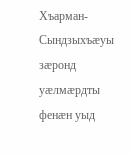Хъарман-Сындзыхъæуы зæронд уæлмæрдты фенæн уыд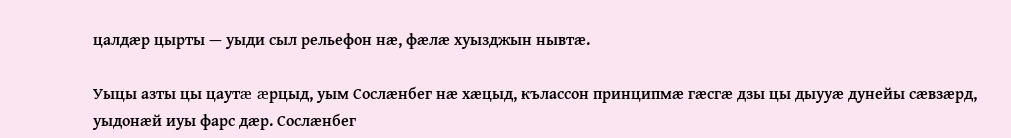цалдæр цырты — уыди сыл рельефон нæ, фæлæ хуызджын нывтæ.

Уыцы азты цы цаутæ æрцыд, уым Сослæнбег нæ хæцыд, кълассон принципмæ гæсгæ дзы цы дыууæ дунейы сæвзæрд, уыдонæй иуы фарс дæр. Сослæнбег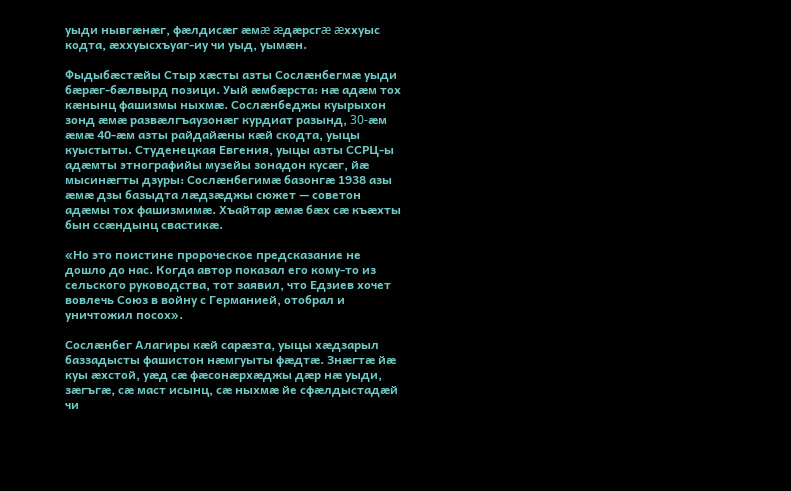уыди нывгæнæг, фæлдисæг æмæ æдæрсгæ æххуыс кодта, æххуысхъуаг-иу чи уыд, уымæн.

Фыдыбæстæйы Стыр хæсты азты Сослæнбегмæ уыди бæрæг-бæлвырд позици. Уый æмбæрста: нæ адæм тох кæнынц фашизмы ныхмæ. Сослæнбеджы куырыхон зонд æмæ развæлгъаузонæг курдиат разынд, 30-æм æмæ 40-æм азты райдайæны кæй скодта, уыцы куыстыты. Студенецкая Евгения, уыцы азты ССРЦ-ы адæмты этнографийы музейы зонадон кусæг, йæ мысинæгты дзуры: Сослæнбегимæ базонгæ 1938 азы æмæ дзы базыдта лæдзæджы сюжет — советон адæмы тох фашизмимæ. Хъайтар æмæ бæх сæ къæхты бын ссæндынц свастикæ.

«Но это поистине пророческое предсказание не дошло до нас. Когда автор показал его кому-то из сельского руководства, тот заявил, что Едзиев хочет вовлечь Союз в войну с Германией, отобрал и уничтожил посох».

Сослæнбег Алагиры кæй сарæзта, уыцы хæдзарыл баззадысты фашистон нæмгуыты фæдтæ. Знæгтæ йæ куы æхстой, уæд сæ фæсонæрхæджы дæр нæ уыди, зæгъгæ, сæ маст исынц, сæ ныхмæ йе сфæлдыстадæй чи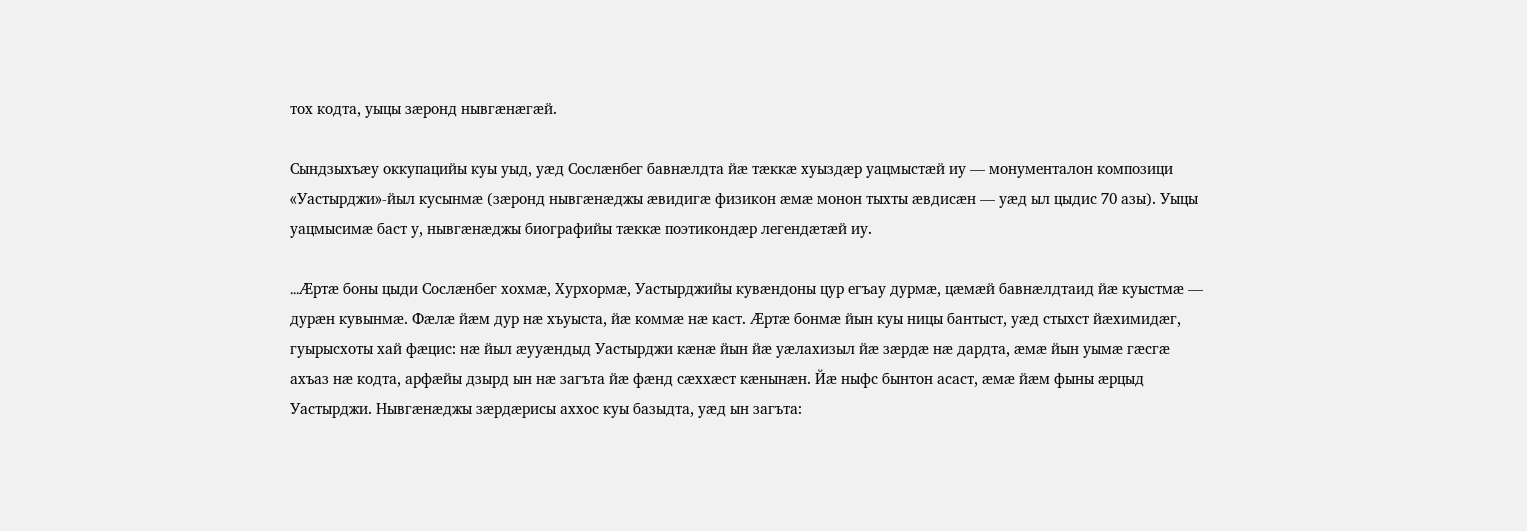тох кодта, уыцы зæронд нывгæнæгæй.

Сындзыхъæу оккупацийы куы уыд, уæд Сослæнбег бавнæлдта йæ тæккæ хуыздæр уацмыстæй иу — монументалон композици «Уастырджи»-йыл кусынмæ (зæронд нывгæнæджы æвидигæ физикон æмæ монон тыхты æвдисæн — уæд ыл цыдис 70 азы). Уыцы уацмысимæ баст у, нывгæнæджы биографийы тæккæ поэтикондæр легендæтæй иу.

...Æртæ боны цыди Сослæнбег хохмæ, Хурхормæ, Уастырджийы кувæндоны цур егъау дурмæ, цæмæй бавнæлдтаид йæ куыстмæ — дурæн кувынмæ. Фæлæ йæм дур нæ хъуыста, йæ коммæ нæ каст. Æртæ бонмæ йын куы ницы бантыст, уæд стыхст йæхимидæг, гуырысхоты хай фæцис: нæ йыл æууæндыд Уастырджи кæнæ йын йæ уæлахизыл йæ зæрдæ нæ дардта, æмæ йын уымæ гæсгæ ахъаз нæ кодта, арфæйы дзырд ын нæ загъта йæ фæнд сæххæст кæнынæн. Йæ ныфс бынтон асаст, æмæ йæм фыны æрцыд Уастырджи. Нывгæнæджы зæрдæрисы аххос куы базыдта, уæд ын загъта: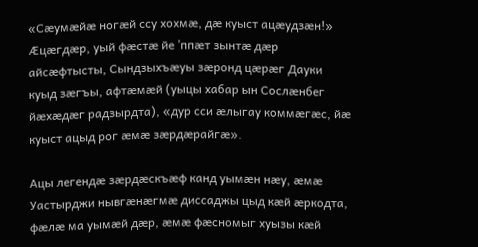«Сæумæйæ ногæй ссу хохмæ, дæ куыст ацæудзæн!» Æцæгдæр, уый фæстæ йе ’ппæт зынтæ дæр айсæфтысты, Сындзыхъæуы зæронд цæрæг Дауки куыд зæгъы, афтæмæй (уыцы хабар ын Сослæнбег йæхæдæг радзырдта), «дур сси æлыгау коммæгæс, йæ куыст ацыд рог æмæ зæрдæрайгæ».

Ацы легендæ зæрдæскъæф канд уымæн нæу, æмæ Уастырджи нывгæнæгмæ диссаджы цыд кæй æркодта, фæлæ ма уымæй дæр, æмæ фæсномыг хуызы кæй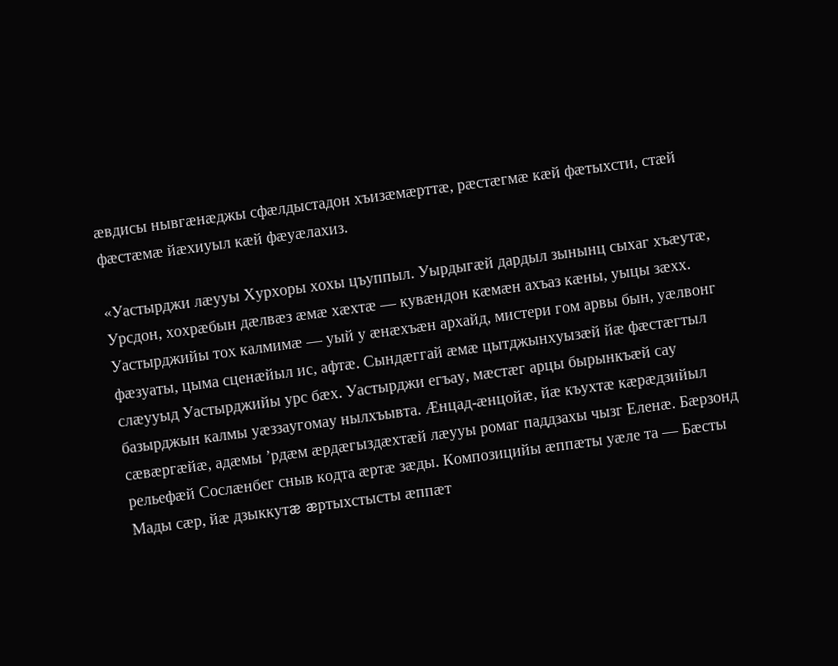æвдисы нывгæнæджы сфæлдыстадон хъизæмæрттæ, рæстæгмæ кæй фæтыхсти, стæй фæстæмæ йæхиуыл кæй фæуæлахиз.

«Уастырджи лæууы Хурхоры хохы цъуппыл. Уырдыгæй дардыл зынынц сыхаг хъæутæ, Урсдон, хохрæбын дæлвæз æмæ хæхтæ — кувæндон кæмæн ахъаз кæны, уыцы зæхх. Уастырджийы тох калмимæ — уый у æнæхъæн архайд, мистери гом арвы бын, уæлвонг фæзуаты, цыма сценæйыл ис, афтæ. Сындæггай æмæ цытджынхуызæй йæ фæстæгтыл слæууыд Уастырджийы урс бæх. Уастырджи егъау, мæстæг арцы бырынкъæй сау базырджын калмы уæззаугомау нылхъывта. Æнцад-æнцойæ, йæ къухтæ кæрæдзийыл сæвæргæйæ, адæмы ’рдæм æрдæгыздæхтæй лæууы ромаг паддзахы чызг Еленæ. Бæрзонд рельефæй Сослæнбег сныв кодта æртæ зæды. Композицийы æппæты уæле та — Бæсты Мады сæр, йæ дзыккутæ æртыхстысты æппæт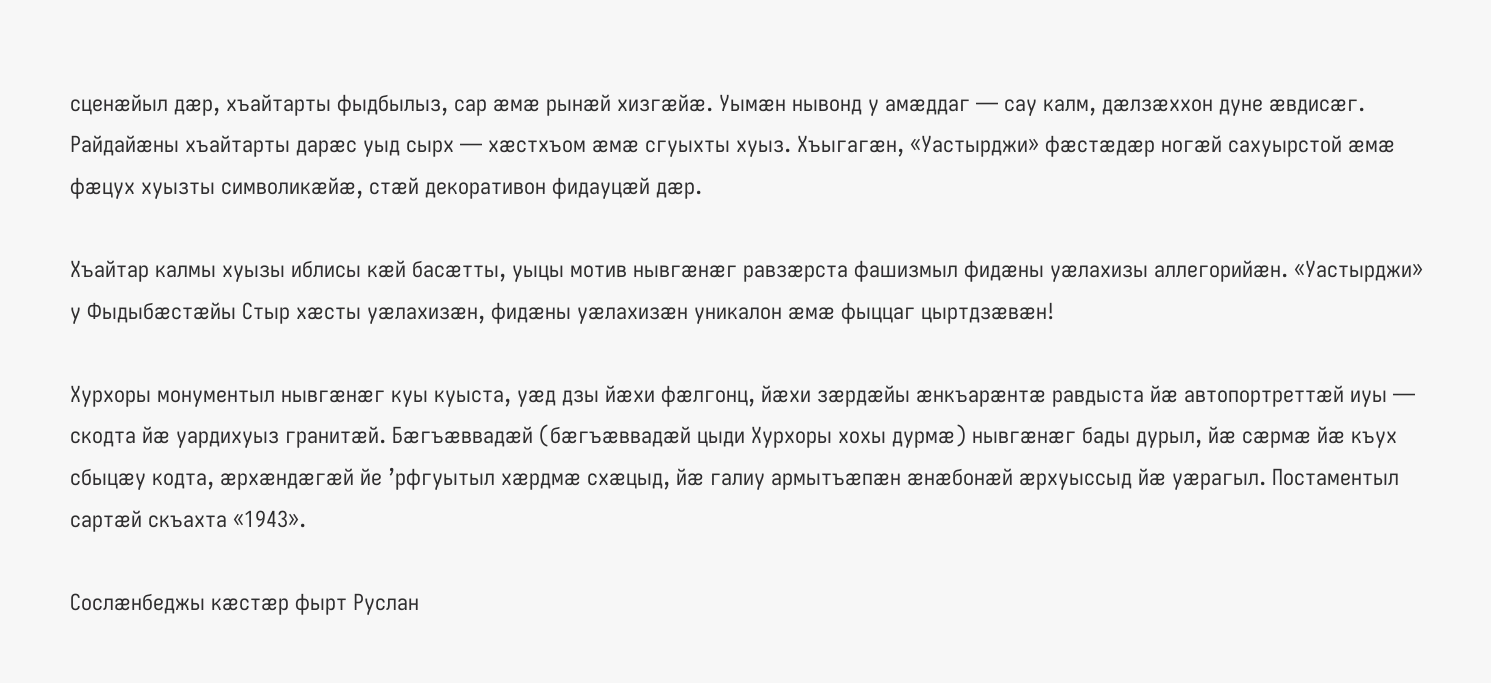сценæйыл дæр, хъайтарты фыдбылыз, сар æмæ рынæй хизгæйæ. Уымæн нывонд у амæддаг — сау калм, дæлзæххон дуне æвдисæг. Райдайæны хъайтарты дарæс уыд сырх — хæстхъом æмæ сгуыхты хуыз. Хъыгагæн, «Уастырджи» фæстæдæр ногæй сахуырстой æмæ фæцух хуызты символикæйæ, стæй декоративон фидауцæй дæр.

Хъайтар калмы хуызы иблисы кæй басæтты, уыцы мотив нывгæнæг равзæрста фашизмыл фидæны уæлахизы аллегорийæн. «Уастырджи» у Фыдыбæстæйы Стыр хæсты уæлахизæн, фидæны уæлахизæн уникалон æмæ фыццаг цыртдзæвæн!

Хурхоры монументыл нывгæнæг куы куыста, уæд дзы йæхи фæлгонц, йæхи зæрдæйы æнкъарæнтæ равдыста йæ автопортреттæй иуы — скодта йæ уардихуыз гранитæй. Бæгъæввадæй (бæгъæввадæй цыди Хурхоры хохы дурмæ) нывгæнæг бады дурыл, йæ сæрмæ йæ къух сбыцæу кодта, æрхæндæгæй йе ’рфгуытыл хæрдмæ схæцыд, йæ галиу армытъæпæн æнæбонæй æрхуыссыд йæ уæрагыл. Постаментыл сартæй скъахта «1943».

Сослæнбеджы кæстæр фырт Руслан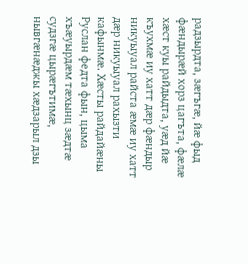радзырдта, зæгъгæ, йæ фыд фæндырæй хорз цагъта, фæлæ хæст куы райдыдта, уæд йæ къухмæ иу хатт дæр фæндыр никуыуал райста æмæ иу хатт дæр никуыуал рахызти кафынмæ. Хæсты райдайæны Руслан федта фын, цыма хъæуырдæм тæхынц зæдтæ судзгæ цырæгътимæ, нывгæнæджы хæдзарыл дзы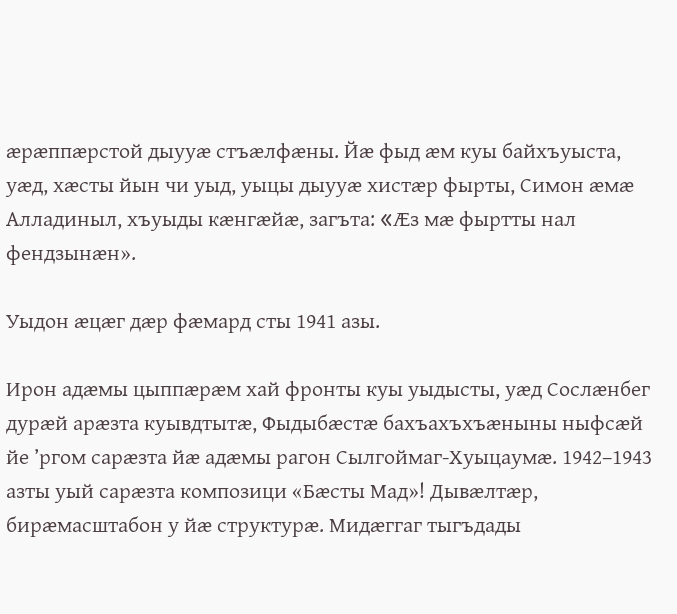æрæппæрстой дыууæ стъæлфæны. Йæ фыд æм куы байхъуыста, уæд, хæсты йын чи уыд, уыцы дыууæ хистæр фырты, Симон æмæ Алладиныл, хъуыды кæнгæйæ, загъта: «Æз мæ фыртты нал фендзынæн».

Уыдон æцæг дæр фæмард сты 1941 азы.

Ирон адæмы цыппæрæм хай фронты куы уыдысты, уæд Сослæнбег дурæй арæзта куывдтытæ, Фыдыбæстæ бахъахъхъæныны ныфсæй йе ’ргом сарæзта йæ адæмы рагон Сылгоймаг-Хуыцаумæ. 1942–1943 азты уый сарæзта композици «Бæсты Мад»! Дывæлтæр, бирæмасштабон у йæ структурæ. Мидæггаг тыгъдады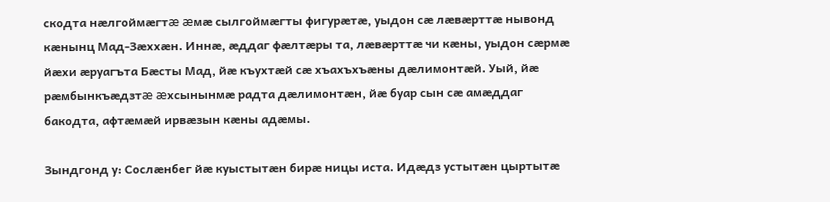скодта нæлгоймæгтæ æмæ сылгоймæгты фигурæтæ, уыдон сæ лæвæрттæ нывонд кæнынц Мад-Зæххæн. Иннæ, æддаг фæлтæры та, лæвæрттæ чи кæны, уыдон сæрмæ йæхи æруагъта Бæсты Мад, йæ къухтæй сæ хъахъхъæны дæлимонтæй. Уый, йæ рæмбынкъæдзтæ æхсынынмæ радта дæлимонтæн, йæ буар сын сæ амæддаг бакодта, афтæмæй ирвæзын кæны адæмы.

Зындгонд у: Сослæнбег йæ куыстытæн бирæ ницы иста. Идæдз устытæн цыртытæ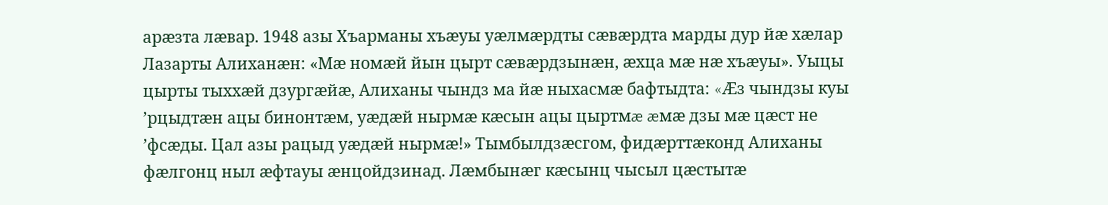арæзта лæвар. 1948 азы Хъарманы хъæуы уæлмæрдты сæвæрдта марды дур йæ хæлар Лазарты Алиханæн: «Мæ номæй йын цырт сæвæрдзынæн, æхца мæ нæ хъæуы». Уыцы цырты тыххæй дзургæйæ, Алиханы чындз ма йæ ныхасмæ бафтыдта: «Æз чындзы куы ’рцыдтæн ацы бинонтæм, уæдæй нырмæ кæсын ацы цыртмæ æмæ дзы мæ цæст не ’фсæды. Цал азы рацыд уæдæй нырмæ!» Тымбылдзæсгом, фидæрттæконд Алиханы фæлгонц ныл æфтауы æнцойдзинад. Лæмбынæг кæсынц чысыл цæстытæ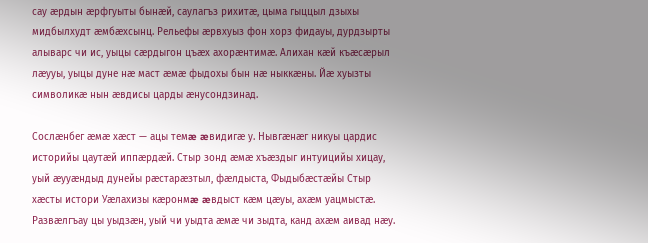сау æрдын æрфгуыты бынæй, саулагъз рихитæ, цыма гыццыл дзыхы мидбылхудт æмбæхсынц. Рельефы æрвхуыз фон хорз фидауы, дурдзырты алыварс чи ис, уыцы сæрдыгон цъæх ахорæнтимæ. Алихан кæй къæсæрыл лæууы, уыцы дуне нæ маст æмæ фыдохы бын нæ ныккæны. Йæ хуызты символикæ нын æвдисы царды æнусондзинад.

Сослæнбег æмæ хæст — ацы темæ æвидигæ у. Нывгæнæг никуы цардис историйы цаутæй иппæрдæй. Стыр зонд æмæ хъæздыг интуицийы хицау, уый æууæндыд дунейы рæстарæзтыл, фæлдыста, Фыдыбæстæйы Стыр хæсты истори Уæлахизы кæронмæ æвдыст кæм цæуы, ахæм уацмыстæ. Развæлгъау цы уыдзæн, уый чи уыдта æмæ чи зыдта, канд ахæм аивад нæу.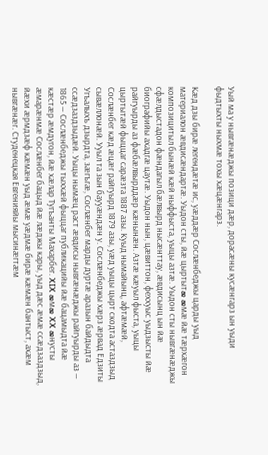Уый ма у нывгæнæджы позици дæр, дорасæны кусæнгарз ын уыди фыдтыхты ныхмæ тохы хæцæнгарз.

Кæд дзы бирæ легендæтæ ис, уæддæр Сослæнбеджы царды уыд материалон æвдисæндартæ. Уыдон сты, йæ цыртытæ æмæ йæ тæрхæгон композицитыл бынæй кæй ныффыста, уыцы азтæ. Уыдон сты нывгæнæджы сфæлдыстадон фæндагыл бæлвырд нысæнттау, æвдисынц ын йæ биографийы ахадгæ цаутæ. Уыдон нын, цæвиттон, феххуыс уыдзысты йæ райгуырды аз фæбæлвырддæр кæнынæн. Азтæ кæуыл фыста, уыцы цыртытæй фыццаг сарæзта 1887 азы. Куыд нымайынц, афтæмæй, Сослæнбег кæд æцæг райгуырд 1879 азы, уæд уыцы цырт скодта астаздзыд сывæллонæй. Ууыл та зын баууæндæн у. Сослæнбеджы хæрз æрвад Едзиты Угъалыхъ дзырдта, зæгъгæ, Сослæнбег марды дуртæ аразын байдыдта ссæдзаздзыдæй. Уыцы нымæц раст æвдисы нывгæнæджы райгуырды аз — 1865 — Сослæнбеджы тыххæй фыццаг публикацийы йæ бацамыдта йæ кæстæр æмдугон, йæ хæлар Тугъанты Махарбег. XIX æмæ XX æнусты æмарæнмæ Сослæнбег бацыд йæ лæджы кары, уыд дæс æмæ ссæдзаздзыд, йæхи æрмдзæф кæмæн уыд æмæ уæдмæ бирæ кæмæн бантыст, ахæм нывгæнæг. Студенецкая Евгенияйы мысинæгтæм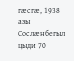гæсгæ, 1938 азы Сослæнбегыл цыди 70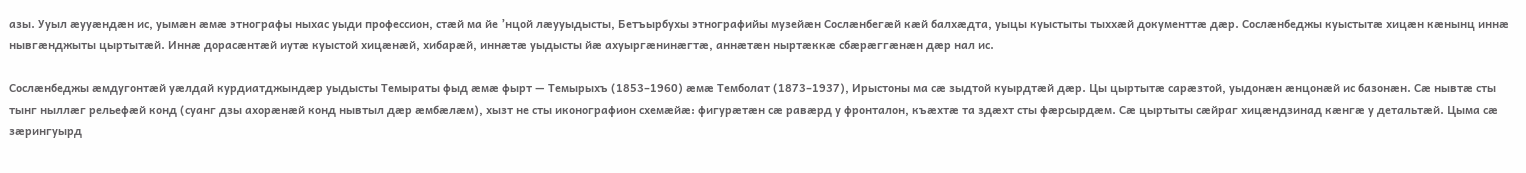азы. Ууыл æууæндæн ис, уымæн æмæ этнографы ныхас уыди профессион, стæй ма йе ’нцой лæууыдысты, Бетъырбухы этнографийы музейæн Сослæнбегæй кæй балхæдта, уыцы куыстыты тыххæй документтæ дæр. Сослæнбеджы куыстытæ хицæн кæнынц иннæ нывгæнджыты цыртытæй. Иннæ дорасæнтæй иутæ куыстой хицæнæй, хибарæй, иннæтæ уыдысты йæ ахуыргæнинæгтæ, аннæтæн ныртæккæ сбæрæггæнæн дæр нал ис.

Сослæнбеджы æмдугонтæй уæлдай курдиатджындæр уыдысты Темыраты фыд æмæ фырт — Темырыхъ (1853–1960) æмæ Темболат (1873–1937), Ирыстоны ма сæ зыдтой куырдтæй дæр. Цы цыртытæ сарæзтой, уыдонæн æнцонæй ис базонæн. Сæ нывтæ сты тынг ныллæг рельефæй конд (суанг дзы ахорæнæй конд нывтыл дæр æмбæлæм), хызт не сты иконографион схемæйæ: фигурæтæн сæ равæрд у фронталон, къæхтæ та здæхт сты фæрсырдæм. Сæ цыртыты сæйраг хицæндзинад кæнгæ у детальтæй. Цыма сæ зæрингуырд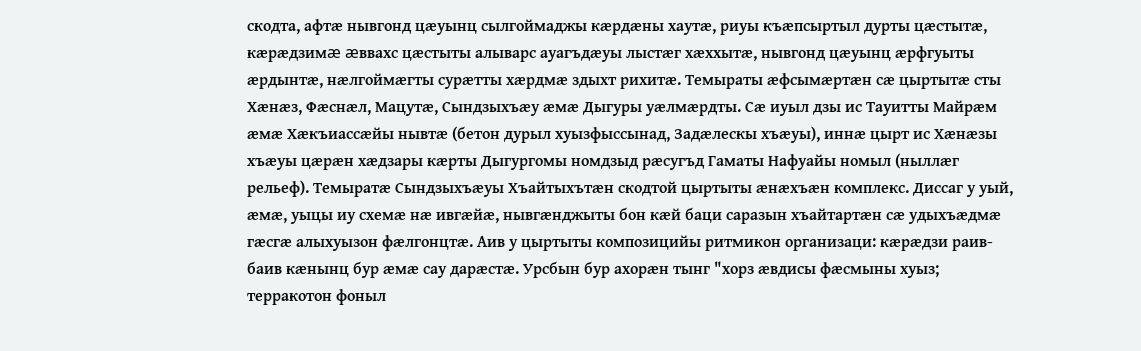скодта, афтæ нывгонд цæуынц сылгоймаджы кæрдæны хаутæ, риуы къæпсыртыл дурты цæстытæ, кæрæдзимæ æввахс цæстыты алыварс ауагъдæуы лыстæг хæххытæ, нывгонд цæуынц æрфгуыты æрдынтæ, нæлгоймæгты сурæтты хæрдмæ здыхт рихитæ. Темыраты æфсымæртæн сæ цыртытæ сты Хæнæз, Фæснæл, Мацутæ, Сындзыхъæу æмæ Дыгуры уæлмæрдты. Сæ иуыл дзы ис Тауитты Майрæм æмæ Хæкъиассæйы нывтæ (бетон дурыл хуызфыссынад, Задæлескы хъæуы), иннæ цырт ис Хæнæзы хъæуы цæрæн хæдзары кæрты Дыгургомы номдзыд рæсугъд Гаматы Нафуайы номыл (ныллæг рельеф). Темыратæ Сындзыхъæуы Хъайтыхътæн скодтой цыртыты æнæхъæн комплекс. Диссаг у уый, æмæ, уыцы иу схемæ нæ ивгæйæ, нывгæнджыты бон кæй баци саразын хъайтартæн сæ удыхъæдмæ гæсгæ алыхуызон фæлгонцтæ. Аив у цыртыты композицийы ритмикон организаци: кæрæдзи раив-баив кæнынц бур æмæ сау дарæстæ. Урсбын бур ахорæн тынг "хорз æвдисы фæсмыны хуыз; терракотон фоныл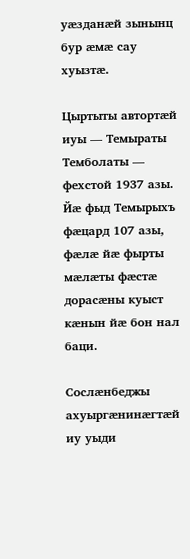уæзданæй зынынц бур æмæ сау хуызтæ.

Цыртыты автортæй иуы — Темыраты Темболаты — фехстой 1937 азы. Йæ фыд Темырыхъ фæцард 107 азы, фæлæ йæ фырты мæлæты фæстæ дорасæны куыст кæнын йæ бон нал баци.

Сослæнбеджы ахуыргæнинæгтæй иу уыди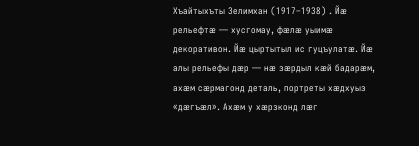Хъайтыхъты Зелимхан (1917–1938) . Йæ рельефтæ — хусгомау, фæлæ уыимæ декоративон. Йæ цыртытыл ис гуцъулатæ. Йæ алы рельефы дæр — нæ зæрдыл кæй бадарæм, ахæм сæрмагонд деталь, портреты хæдхуыз «дæгъæл». Ахæм у хæрзконд лæг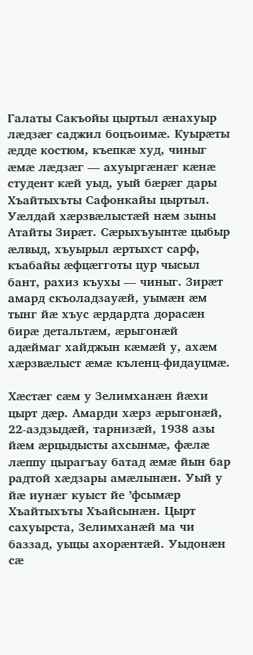Галаты Сакъойы цыртыл æнахуыр лæдзæг саджил боцъоимæ. Куырæты æдде костюм, къепкæ худ, чиныг æмæ лæдзæг — ахуыргæнæг кæнæ студент кæй уыд, уый бæрæг дары Хъайтыхъты Сафонкайы цыртыл. Уæлдай хæрзвæлыстæй нæм зыны Атайты Зирæт. Сæрыхъуынтæ цыбыр æлвыд, хъуырыл æртыхст сарф, къабайы æфцæгготы цур чысыл бант, рахиз къухы — чиныг. Зирæт амард скъоладзауæй, уымæн æм тынг йæ хъус æрдардта дорасæн бирæ детальтæм, æрыгонæй адæймаг хайджын кæмæй у, ахæм хæрзвæлыст æмæ къленц-фидауцмæ.

Хæстæг сæм у Зелимханæн йæхи цырт дæр. Амарди хæрз æрыгонæй, 22-аздзыдæй, тарнизæй, 1938 азы йæм æрцыдысты ахсынмæ, фæлæ лæппу цырагъау батад æмæ йын бар радтой хæдзары амæлынæн. Уый у йæ иунæг куыст йе ’фсымæр Хъайтыхъты Хъайсынæн. Цырт сахуырста, Зелимханæй ма чи баззад, уыцы ахорæнтæй. Уыдонæн сæ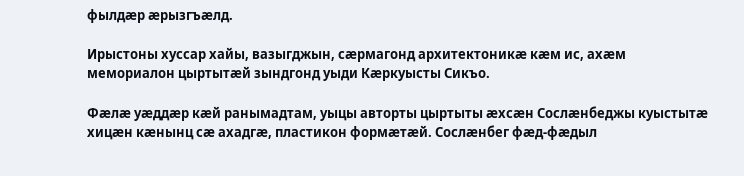фылдæр æрызгъæлд.

Ирыстоны хуссар хайы, вазыгджын, сæрмагонд архитектоникæ кæм ис, ахæм мемориалон цыртытæй зындгонд уыди Кæркуысты Сикъо.

Фæлæ уæддæр кæй ранымадтам, уыцы авторты цыртыты æхсæн Сослæнбеджы куыстытæ хицæн кæнынц сæ ахадгæ, пластикон формæтæй. Сослæнбег фæд-фæдыл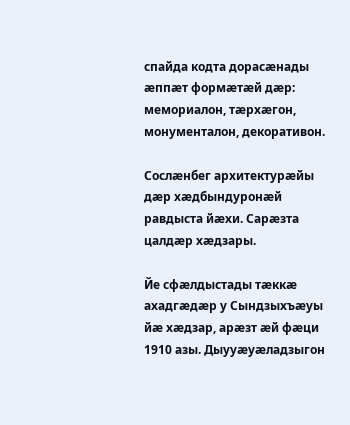спайда кодта дорасæнады æппæт формæтæй дæр: мемориалон, тæрхæгон, монументалон, декоративон.

Сослæнбег архитектурæйы дæр хæдбындуронæй равдыста йæхи. Сарæзта цалдæр хæдзары.

Йе сфæлдыстады тæккæ ахадгæдæр у Сындзыхъæуы йæ хæдзар, арæзт æй фæци 1910 азы. Дыууæуæладзыгон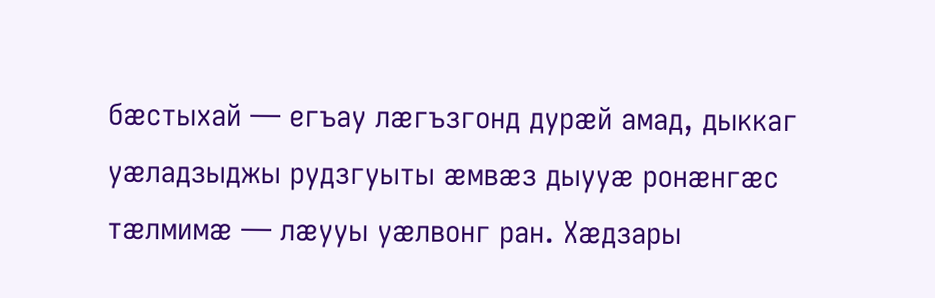бæстыхай — егъау лæгъзгонд дурæй амад, дыккаг уæладзыджы рудзгуыты æмвæз дыууæ ронæнгæс тæлмимæ — лæууы уæлвонг ран. Хæдзары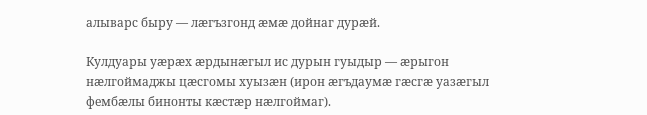алыварс быру — лæгъзгонд æмæ дойнаг дурæй.

Кулдуары уæрæх æрдынæгыл ис дурын гуыдыр — æрыгон нæлгоймаджы цæсгомы хуызæн (ирон æгъдаумæ гæсгæ уазæгыл фембæлы бинонты кæстæр нæлгоймаг).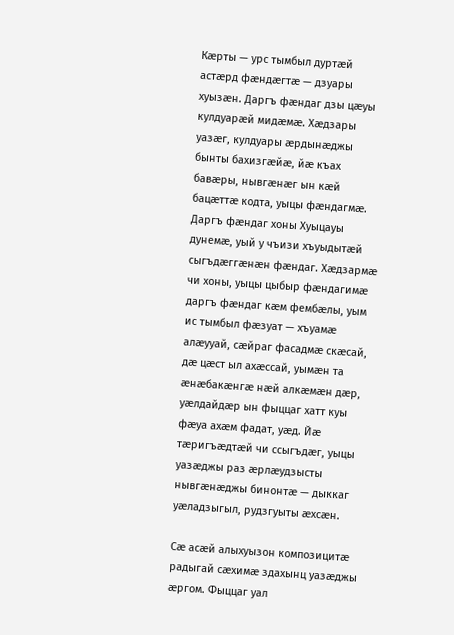Кæрты — урс тымбыл дуртæй астæрд фæндæгтæ — дзуары хуызæн. Даргъ фæндаг дзы цæуы кулдуарæй мидæмæ. Хæдзары уазæг, кулдуары æрдынæджы бынты бахизгæйæ, йæ къах бавæры, нывгæнæг ын кæй бацæттæ кодта, уыцы фæндагмæ. Даргъ фæндаг хоны Хуыцауы дунемæ, уый у чъизи хъуыдытæй сыгъдæггæнæн фæндаг. Хæдзармæ чи хоны, уыцы цыбыр фæндагимæ даргъ фæндаг кæм фембæлы, уым ис тымбыл фæзуат — хъуамæ алæууай, сæйраг фасадмæ скæсай, дæ цæст ыл ахæссай, уымæн та æнæбакæнгæ нæй алкæмæн дæр, уæлдайдæр ын фыццаг хатт куы фæуа ахæм фадат, уæд. Йæ тæригъæдтæй чи ссыгъдæг, уыцы уазæджы раз æрлæудзысты нывгæнæджы бинонтæ — дыккаг уæладзыгыл, рудзгуыты æхсæн.

Сæ асæй алыхуызон композицитæ радыгай сæхимæ здахынц уазæджы æргом. Фыццаг уал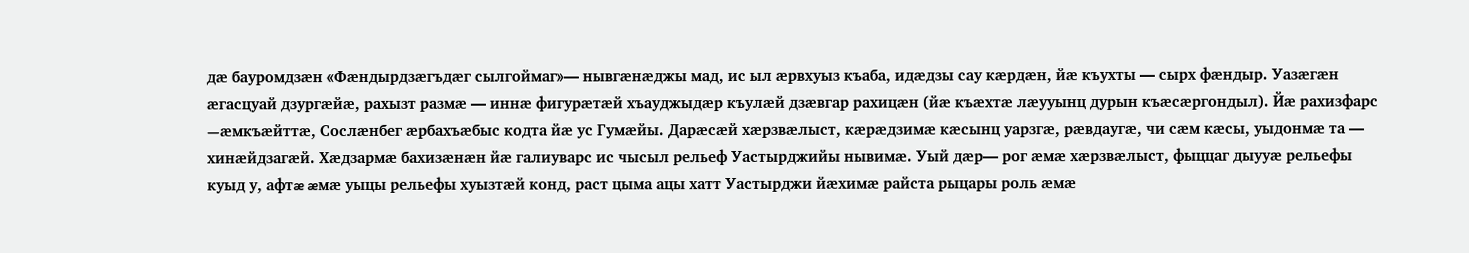дæ бауромдзæн «Фæндырдзæгъдæг сылгоймаг»— нывгæнæджы мад, ис ыл æрвхуыз къаба, идæдзы сау кæрдæн, йæ къухты — сырх фæндыр. Уазæгæн æгасцуай дзургæйæ, рахызт размæ — иннæ фигурæтæй хъауджыдæр къулæй дзæвгар рахицæн (йæ къæхтæ лæууынц дурын къæсæргондыл). Йæ рахизфарс —æмкъæйттæ, Сослæнбег æрбахъæбыс кодта йæ ус Гумæйы. Дарæсæй хæрзвæлыст, кæрæдзимæ кæсынц уарзгæ, рæвдаугæ, чи сæм кæсы, уыдонмæ та — хинæйдзагæй. Хæдзармæ бахизæнæн йæ галиуварс ис чысыл рельеф Уастырджийы нывимæ. Уый дæр— рог æмæ хæрзвæлыст, фыццаг дыууæ рельефы куыд у, афтæ æмæ уыцы рельефы хуызтæй конд, раст цыма ацы хатт Уастырджи йæхимæ райста рыцары роль æмæ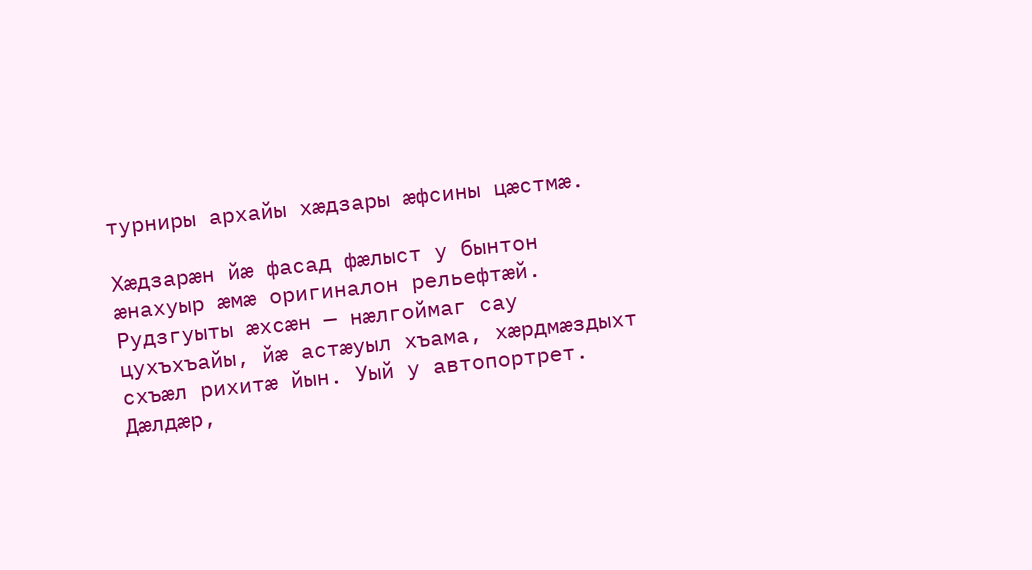турниры архайы хæдзары æфсины цæстмæ.

Хæдзарæн йæ фасад фæлыст у бынтон æнахуыр æмæ оригиналон рельефтæй. Рудзгуыты æхсæн — нæлгоймаг сау цухъхъайы, йæ астæуыл хъама, хæрдмæздыхт схъæл рихитæ йын. Уый у автопортрет. Дæлдæр,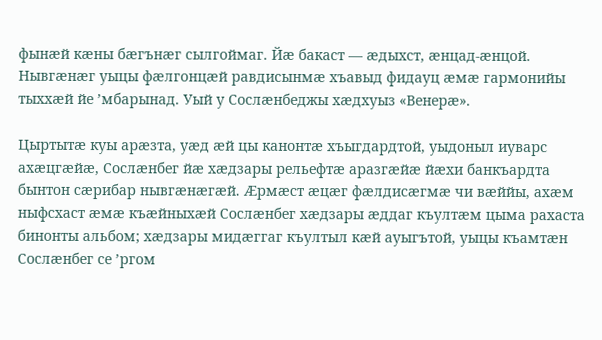фынæй кæны бæгънæг сылгоймаг. Йæ бакаст — æдыхст, æнцад-æнцой. Нывгæнæг уыцы фæлгонцæй равдисынмæ хъавыд фидауц æмæ гармонийы тыххæй йе ’мбарынад. Уый у Сослæнбеджы хæдхуыз «Венерæ».

Цыртытæ куы арæзта, уæд æй цы канонтæ хъыгдардтой, уыдоныл иуварс ахæцгæйæ, Сослæнбег йæ хæдзары рельефтæ аразгæйæ йæхи банкъардта бынтон сæрибар нывгæнæгæй. Æрмæст æцæг фæлдисæгмæ чи вæййы, ахæм ныфсхаст æмæ къæйныхæй Сослæнбег хæдзары æддаг къултæм цыма рахаста бинонты альбом; хæдзары мидæггаг къултыл кæй ауыгътой, уыцы къамтæн Сослæнбег се ’ргом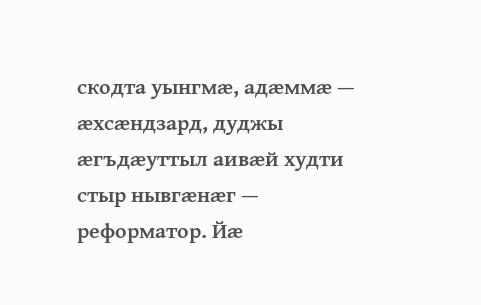скодта уынгмæ, адæммæ — æхсæндзард, дуджы æгъдæуттыл аивæй худти стыр нывгæнæг — реформатор. Йæ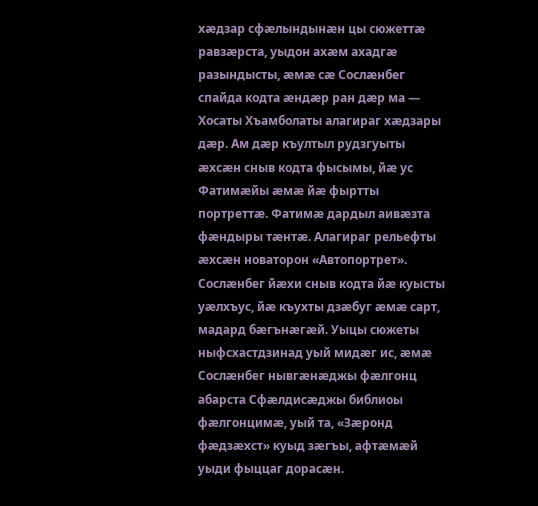хæдзар сфæлындынæн цы сюжеттæ равзæрста, уыдон ахæм ахадгæ разындысты, æмæ сæ Сослæнбег спайда кодта æндæр ран дæр ма — Хосаты Хъамболаты алагираг хæдзары дæр. Ам дæр къултыл рудзгуыты æхсæн сныв кодта фысымы, йæ ус Фатимæйы æмæ йæ фыртты портреттæ. Фатимæ дардыл аивæзта фæндыры тæнтæ. Алагираг рельефты æхсæн новаторон «Автопортрет». Сослæнбег йæхи сныв кодта йæ куысты уæлхъус, йæ къухты дзæбуг æмæ сарт, мадард бæгънæгæй. Уыцы сюжеты ныфсхастдзинад уый мидæг ис, æмæ Сослæнбег нывгæнæджы фæлгонц абарста Сфæлдисæджы библиоы фæлгонцимæ, уый та, «Зæронд фæдзæхст» куыд зæгъы, афтæмæй уыди фыццаг дорасæн.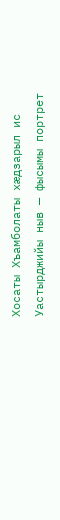Хосаты Хъамболаты хæдзарыл ис Уастырджийы ныв — фысымы портрет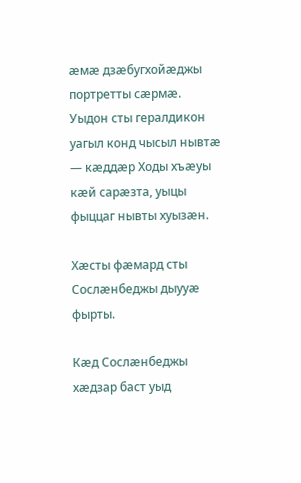æмæ дзæбугхойæджы портретты сæрмæ. Уыдон сты гералдикон уагыл конд чысыл нывтæ — кæддæр Ходы хъæуы кæй сарæзта, уыцы фыццаг нывты хуызæн.

Хæсты фæмард сты Сослæнбеджы дыууæ фырты.

Кæд Сослæнбеджы хæдзар баст уыд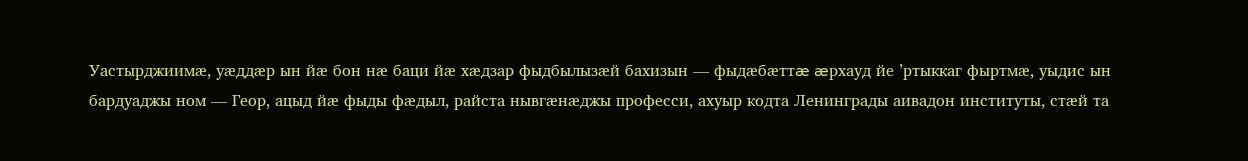Уастырджиимæ, уæддæр ын йæ бон нæ баци йæ хæдзар фыдбылызæй бахизын — фыдæбæттæ æрхауд йе ’ртыккаг фыртмæ, уыдис ын бардуаджы ном — Геор, ацыд йæ фыды фæдыл, райста нывгæнæджы професси, ахуыр кодта Ленинграды аивадон институты, стæй та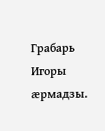Грабарь Игоры æрмадзы.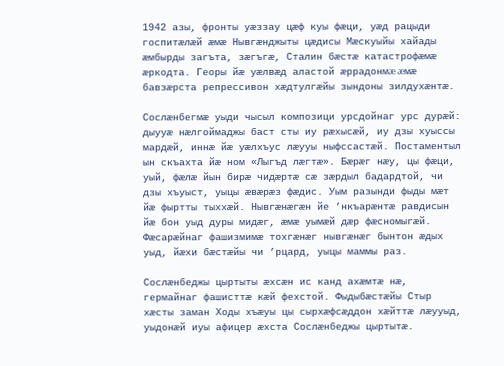1942 азы, фронты уæззау цæф куы фæци, уæд рацыди госпитæлæй æмæ Нывгæнджыты цæдисы Мæскуыйы хайады æмбырды загъта, зæгъгæ, Сталин бæстæ катастрофæмæ æркодта. Георы йæ уæлвæд аластой æррадонмæ æмæ бавзæрста репрессивон хæдтулгæйы зындоны зилдухæнтæ.

Сослæнбегмæ уыди чысыл композици урсдойнаг урс дурæй: дыууæ нæлгоймаджы баст сты иу рæхысæй, иу дзы хуыссы мардæй, иннæ йæ уæлхъус лæууы ныфссастæй. Постаментыл ын скъахта йæ ном «Лыгъд лæгтæ». Бæрæг нæу, цы фæци, уый, фæлæ йын бирæ чидæртæ сæ зæрдыл бадардтой, чи дзы хъуыст, уыцы æвæрæз фæдис. Уым разынди фыды мæт йæ фыртты тыххæй. Нывгæнæгæн йе ’нкъарæнтæ равдисын йæ бон уыд дуры мидæг, æмæ уымæй дæр фæсномыгæй. Фæсарæйнаг фашизмимæ тохгæнæг нывгæнæг бынтон æдых уыд, йæхи бæстæйы чи ’рцард, уыцы маммы раз.

Сослæнбеджы цыртыты æхсæн ис канд ахæмтæ нæ, гермайнаг фашисттæ кæй фехстой. Фыдыбæстæйы Стыр хæсты заман Ходы хъæуы цы сырхæфсæддон хæйттæ лæууыд, уыдонæй иуы афицер æхста Сослæнбеджы цыртытæ.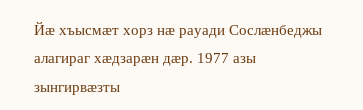Йæ хъысмæт хорз нæ рауади Сослæнбеджы алагираг хæдзарæн дæр. 1977 азы зынгирвæзты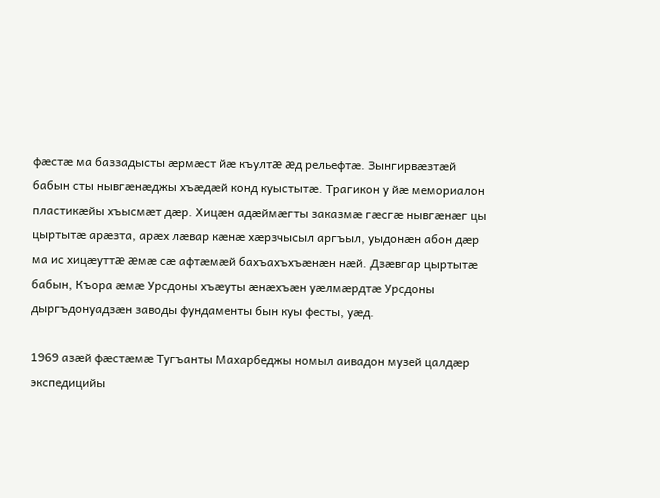фæстæ ма баззадысты æрмæст йæ къултæ æд рельефтæ. Зынгирвæзтæй бабын сты нывгæнæджы хъæдæй конд куыстытæ. Трагикон у йæ мемориалон пластикæйы хъысмæт дæр. Хицæн адæймæгты заказмæ гæсгæ нывгæнæг цы цыртытæ арæзта, арæх лæвар кæнæ хæрзчысыл аргъыл, уыдонæн абон дæр ма ис хицæуттæ æмæ сæ афтæмæй бахъахъхъæнæн нæй. Дзæвгар цыртытæ бабын, Къора æмæ Урсдоны хъæуты æнæхъæн уæлмæрдтæ Урсдоны дыргъдонуадзæн заводы фундаменты бын куы фесты, уæд.

1969 азæй фæстæмæ Тугъанты Махарбеджы номыл аивадон музей цалдæр экспедицийы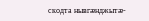скодта нывгæнджытæ-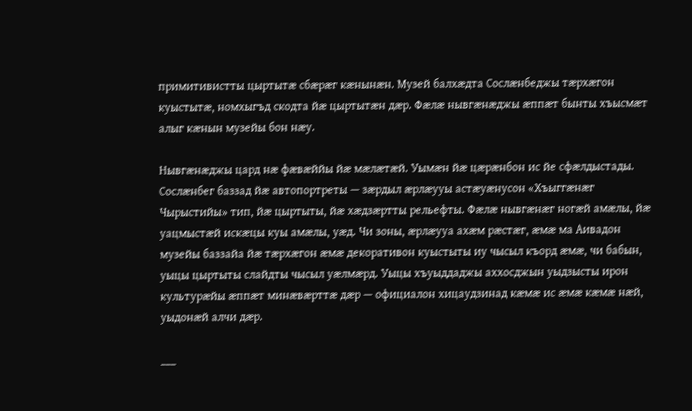примитивистты цыртытæ сбæрæг кæнынæн. Музей балхæдта Сослæнбеджы тæрхæгон куыстытæ, номхыгъд скодта йæ цыртытæн дæр. Фæлæ нывгæнæджы æппæт бынты хъысмæт алыг кæнын музейы бон нæу.

Нывгæнæджы цард нæ фæвæййы йæ мæлæтæй. Уымæн йæ цæрæнбон ис йе сфæлдыстады. Сослæнбег баззад йæ автопортреты — зæрдыл æрлæууы астæуæнусон «Хъыггæнæг Чырыстийы» тип, йæ цыртыты, йæ хæдзæртты рельефты. Фæлæ нывгæнæг ногæй амæлы, йæ уацмыстæй искæцы куы амæлы, уæд. Чи зоны, æрлæууа ахæм рæстæг, æмæ ма Аивадон музейы баззайа йæ тæрхæгон æмæ декоративон куыстыты иу чысыл къорд æмæ, чи бабын, уыцы цыртыты слайдты чысыл уæлмæрд. Уыцы хъуыддаджы аххосджын уыдзысты ирон культурæйы æппæт минæвæрттæ дæр — официалон хицаудзинад кæмæ ис æмæ кæмæ нæй, уыдонæй алчи дæр.

___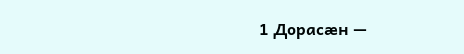1 Дорасæн —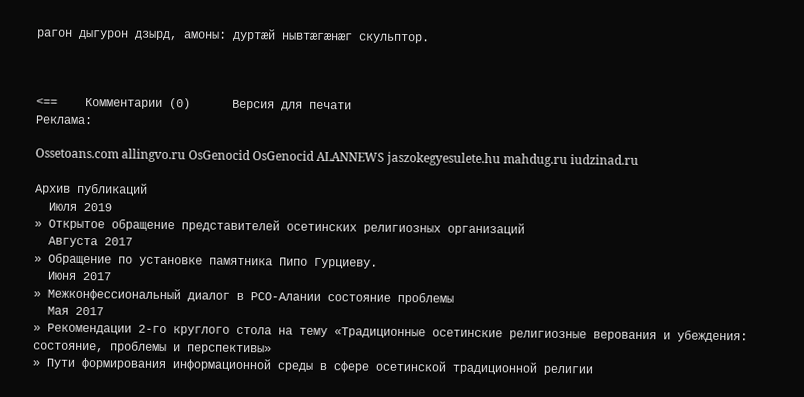рагон дыгурон дзырд, амоны: дуртæй нывтæгæнæг скульптор.



<==    Комментарии (0)      Версия для печати
Реклама:

Ossetoans.com allingvo.ru OsGenocid OsGenocid ALANNEWS jaszokegyesulete.hu mahdug.ru iudzinad.ru

Архив публикаций
  Июля 2019
» Открытое обращение представителей осетинских религиозных организаций
  Августа 2017
» Обращение по установке памятника Пипо Гурциеву.
  Июня 2017
» Межконфессиональный диалог в РСО-Алании состояние проблемы
  Мая 2017
» Рекомендации 2-го круглого стола на тему «Традиционные осетинские религиозные верования и убеждения: состояние, проблемы и перспективы»
» Пути формирования информационной среды в сфере осетинской традиционной религии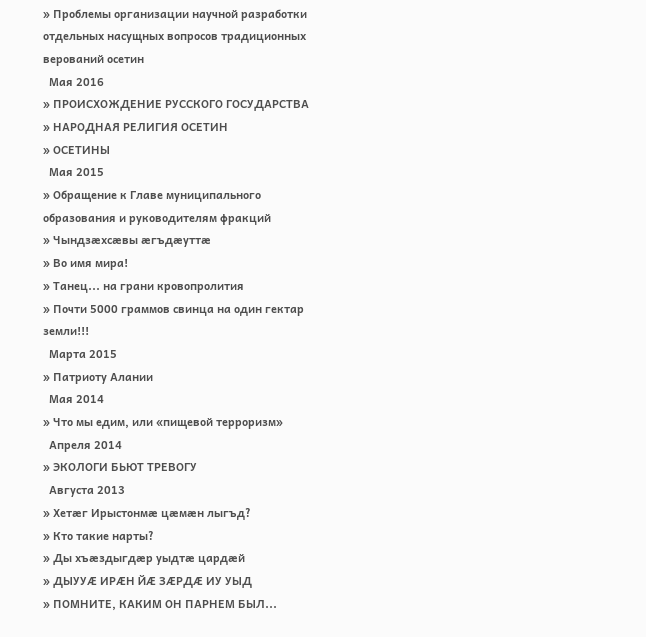» Проблемы организации научной разработки отдельных насущных вопросов традиционных верований осетин
  Мая 2016
» ПРОИСХОЖДЕНИЕ РУССКОГО ГОСУДАРСТВА
» НАРОДНАЯ РЕЛИГИЯ ОСЕТИН
» ОСЕТИНЫ
  Мая 2015
» Обращение к Главе муниципального образования и руководителям фракций
» Чындзӕхсӕвы ӕгъдӕуттӕ
» Во имя мира!
» Танец... на грани кровопролития
» Почти 5000 граммов свинца на один гектар земли!!!
  Марта 2015
» Патриоту Алании
  Мая 2014
» Что мы едим, или «пищевой терроризм»
  Апреля 2014
» ЭКОЛОГИ БЬЮТ ТРЕВОГУ
  Августа 2013
» Хетӕг Ирыстонмӕ цӕмӕн лыгъд?
» Кто такие нарты?
» Ды хъæздыгдæр уыдтæ цардæй
» ДЫУУӔ ИРӔН ЙӔ ЗӔРДӔ ИУ УЫД
» ПОМНИТЕ, КАКИМ ОН ПАРНЕМ БЫЛ...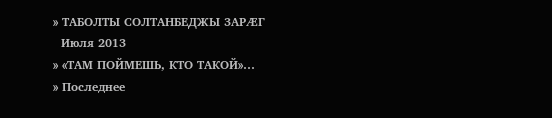» ТАБОЛТЫ СОЛТАНБЕДЖЫ 3АРӔГ
  Июля 2013
» «ТАМ ПОЙМЕШЬ, КТО ТАКОЙ»…
» Последнее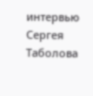интервью Сергея Таболова